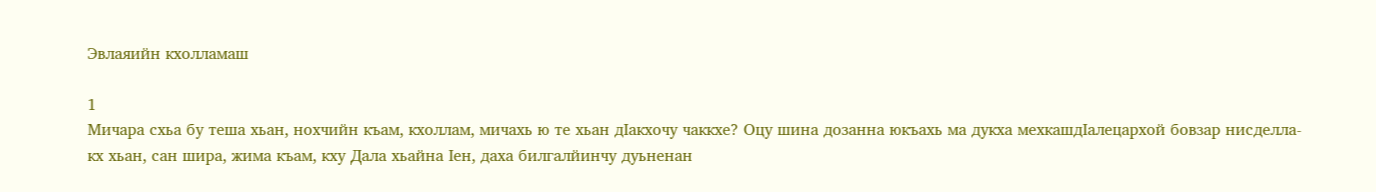Эвлаяийн кхолламаш

1
Мичара схьа бу теша хьан, нохчийн къам, кхоллам, мичахь ю те хьан дIакхочу чаккхе? Оцу шина дозанна юкъахь ма дукха мехкашдIалецархой бовзар нисделла-кх хьан, сан шира, жима къам, кху Дала хьайна Iен, даха билгалйинчу дуьненан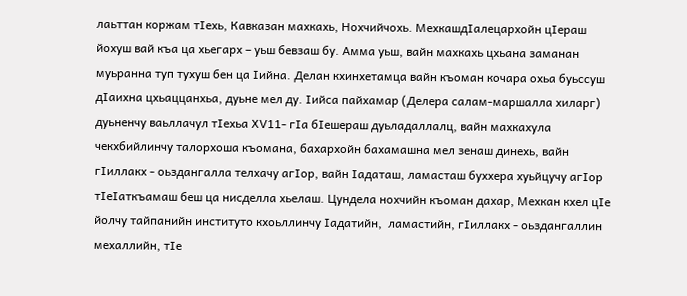лаьттан коржам тIехь, Кавказан махкахь, Нохчийчохь. МехкашдIалецархойн цIераш йохуш вай къа ца хьегарх – уьш бевзаш бу. Амма уьш, вайн махкахь цхьана заманан муьранна туп тухуш бен ца Iийна. Делан кхинхетамца вайн къоман кочара охьа буьссуш дIаихна цхьаццанхьа, дуьне мел ду. Iийса пайхамар (Делера салам-маршалла хиларг) дуьненчу ваьллачул тIехьа XV11- гIа бIешераш дуьладаллалц, вайн махкахула чекхбийлинчу талорхоша къомана, бахархойн бахамашна мел зенаш динехь, вайн гIиллакх - оьздангалла телхачу агIор, вайн Iадаташ, ламасташ буххера хуьйцучу агIор тIеIаткъамаш беш ца нисделла хьелаш. Цундела нохчийн къоман дахар, Мехкан кхел цIе йолчу тайпанийн институто кхоьллинчу Iадатийн,  ламастийн, гIиллакх - оьздангаллин мехаллийн, тIе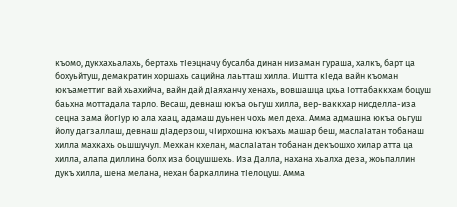къомо, дукхахьалахь, бертахь тIеэцначу бусалба динан низаман гураша, халкъ, барт ца бохуьйтуш, демакратин хоршахь сацийна лаьтташ хилла. Иштта кIеда вайн къоман юкъаметтиг вай хьахийча, вайн дай дIаяханчу хенахь, вовшашца цхьа Iоттабаккхам боцуш баьхна моттадала тарло. Весаш, девнаш юкъа оьгуш хилла, вер-ваккхар нисделла-иза сецна зама йогIур ю ала хаац, адамаш дуьнен чохь мел деха. Амма адмашна юкъа оьгуш йолу дагзаллаш, девнаш дIадерзош, чIирхошна юкъахь машар беш, маслаIатан тобанаш хилла махкахь оьшшучул. Мехкан кхелан, маслаIатан тобанан декъошхо хилар атта ца хилла, алапа диллина болх иза боцушшехь. Иза Далла, нахана хьалха деза, жоьпаллин дукъ хилла, шена мелана, нехан баркаллина тIелоцуш. Амма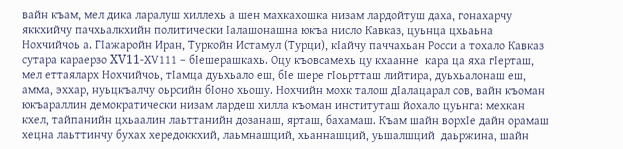вайн къам, мел дика ларалуш хиллехь а шен махкахошка низам лардойтуш даха, гонахарчу яккхийчу пачхьалкхийн политически Iалашонашна юкъа нисло Кавказ, цуьнца цхьаьна Нохчийчоь а. ГIажаройн Иран, Туркойн Истамул (Турци), кIайчу паччахьан Росси а тохало Кавказ сутара караерзо XV11-ХV111 – бIешерашкахь. Оцу къовсамехь цу кхаанне  кара ца яха гIерташ, мел еттаяларх Нохчийчоь, тIамца дуьхьало еш, бIе шере гIоьртташ лийтира, дуьхьалонаш еш, амма, эххар, нуьцкъалчу оьрсийн бIоно хьошу. Нохчийн мохк талош дIалацарал сов, вайн къоман юкъараллин демократически низам лардеш хилла къоман институташ йохало цуьнга: мехкан кхел, тайпанийн цхьаалин лаьттанийн дозанаш, ярташ, бахамаш. Къам шайн ворхIе дайн орамаш хецна лаьттинчу бухах хередоккхий, лаьмнашций, хьаннашций, уьшалшций  даьржина, шайн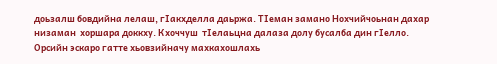доьзалш бовдийна лелаш, гIакхделла даьржа. ТIеман замано Нохчийчоьнан дахар низаман  хоршара доккху. Кхоччуш  тIелаьцна далаза долу бусалба дин гIелло. Орсийн эскаро гатте хьовзийначу махкахошлахь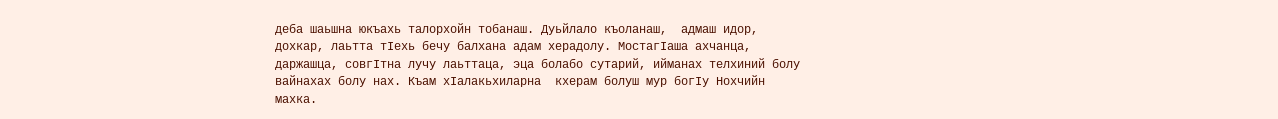деба шаьшна юкъахь талорхойн тобанаш. Дуьйлало къоланаш,  адмаш идор, дохкар, лаьтта тIехь бечу балхана адам херадолу. МостагIаша ахчанца, даржашца, совгIтна лучу лаьттаца, эца болабо сутарий, ийманах телхиний болу вайнахах болу нах. Къам хIалакьхиларна  кхерам болуш мур богIу Нохчийн махка.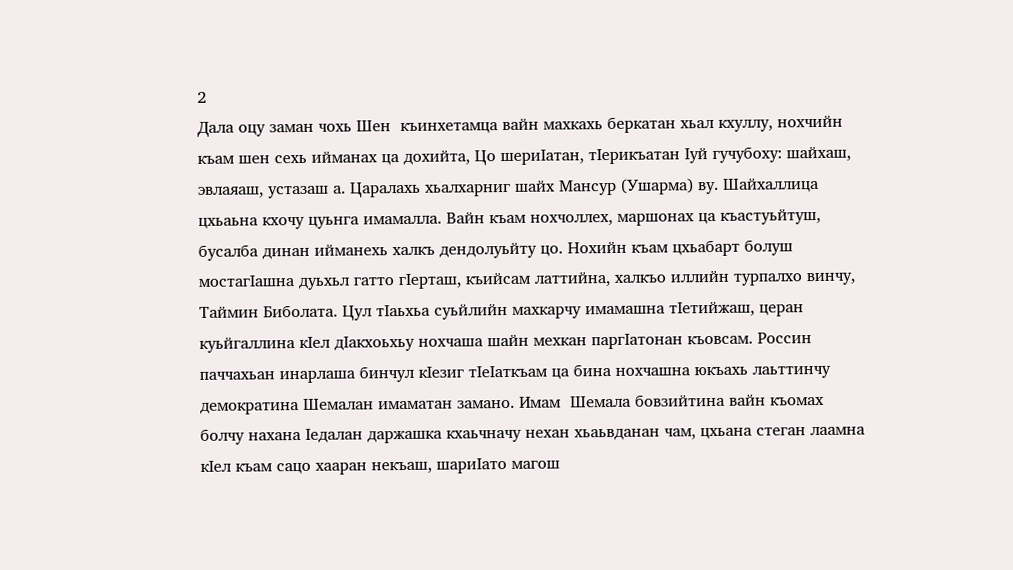2
Дала оцу заман чохь Шен  къинхетамца вайн махкахь беркатан хьал кхуллу, нохчийн къам шен сехь ийманах ца дохийта, Цо шериIатан, тIерикъатан Iуй гучубоху: шайхаш, эвлаяаш, устазаш а. Царалахь хьалхарниг шайх Мансур (Ушарма) ву. Шайхаллица цхьаьна кхочу цуьнга имамалла. Вайн къам нохчоллех, маршонах ца къастуьйтуш, бусалба динан ийманехь халкъ дендолуьйту цо. Нохийн къам цхьабарт болуш мостагIашна дуьхьл гатто гIерташ, къийсам латтийна, халкъо иллийн турпалхо винчу, Таймин Биболата. Цул тIаьхьа суьйлийн махкарчу имамашна тIетийжаш, церан куьйгаллина кIел дIакхоьхьу нохчаша шайн мехкан паргIатонан къовсам. Россин паччахьан инарлаша бинчул кIезиг тIеIаткъам ца бина нохчашна юкъахь лаьттинчу демократина Шемалан имаматан замано. Имам  Шемала бовзийтина вайн къомах болчу нахана Iедалан даржашка кхаьчначу нехан хьаьвданан чам, цхьана стеган лаамна кIел къам сацо хааран некъаш, шариIато магош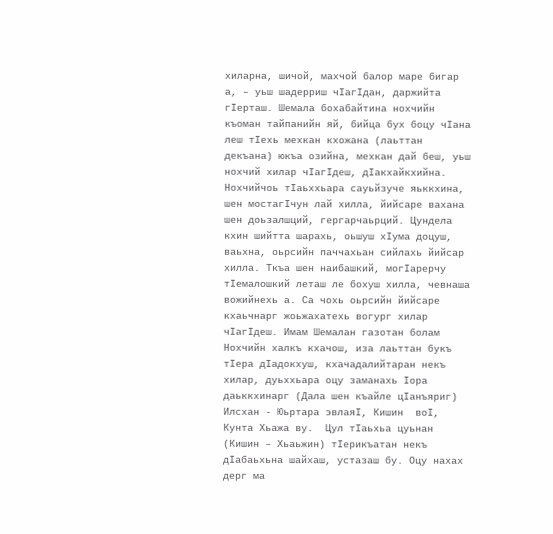хиларна, шичой, махчой балор маре бигар а, – уьш шадерриш чIагIдан, даржийта гIерташ. Шемала бохабайтина нохчийн къоман тайпанийн яй, бийца бух боцу чIана леш тIехь мехкан кхожана (лаьттан декъана) юкъа озийна, мехкан дай беш, уьш нохчий хилар чIагIдеш, дIакхайкхийна. Нохчийчоь тIаьххьара сауьйзуче яьккхина, шен мостагIчун лай хилла, йийсаре вахана шен доьзалшций, гергарчаьрций. Цундела кхин шийтта шарахь, оьшуш хIума доцуш, ваьхна, оьрсийн паччахьан сийлахь йийсар хилла. Ткъа шен наибашкий, могIарерчу тIемалошкий леташ ле бохуш хилла, чевнаша вожийнехь а. Са чохь оьрсийн йийсаре кхаьчнарг жоьжахатехь вогург хилар чIагIдеш. Имам Шемалан газотан болам Нохчийн халкъ кхачош, иза лаьттан букъ тIера дIадокхуш, кхачадалийтаран некъ хилар, дуьххьара оцу заманахь Iора даьккхинарг (Дала шен къайле цIанъяриг) Илсхан - Юьртара эвлаяI, Кишин  воI, Кунта Хьажа ву.  Цул тIаьхьа цуьнан (Кишин – Хьаьжин) тIерикъатан некъ дIабаьхьна шайхаш, устазаш бу. Оцу нахах дерг ма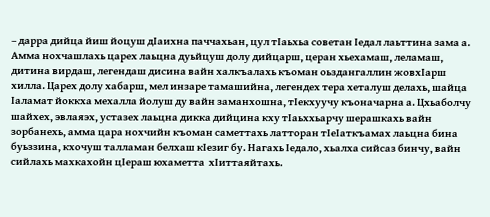– дарра дийца йиш йоцуш дIаихна паччахьан, цул тIаьхьа советан Iедал лаьттина зама а. Амма нохчашлахь царех лаьцна дуьйцуш долу дийцарш, церан хьехамаш, леламаш, дитина вирдаш, легендаш дисина вайн халкъалахь къоман оьздангаллин жовхIарш хилла. Царех долу хабарш, мел инзаре тамашийна, легендех тера хеталуш делахь, шайца Iаламат йоккха мехалла йолуш ду вайн заманхошна, тIекхуучу къоначарна а. Цхьаболчу шайхех, эвлаяэх, устазех лаьцна дикка дийцина кху тIаьххьарчу шерашкахь вайн зорбанехь, амма цара нохчийн къоман саметтахь латторан тIеIаткъамах лаьцна бина буьззина, кхочуш талламан белхаш кIезиг бу. Нагахь Iедало, хьалха сийсаз бинчу, вайн сийлахь махкахойн цIераш юхаметта  хIиттаяйтахь.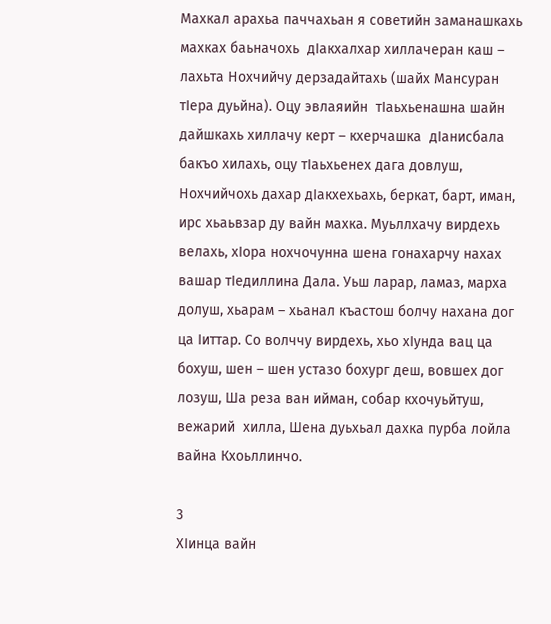Махкал арахьа паччахьан я советийн заманашкахь махках баьначохь  дIакхалхар хиллачеран каш – лахьта Нохчийчу дерзадайтахь (шайх Мансуран тIера дуьйна). Оцу эвлаяийн  тIаьхьенашна шайн дайшкахь хиллачу керт – кхерчашка  дIанисбала бакъо хилахь, оцу тIаьхьенех дага довлуш, Нохчийчохь дахар дIакхехьахь, беркат, барт, иман, ирс хьаьвзар ду вайн махка. Муьллхачу вирдехь велахь, хIора нохчочунна шена гонахарчу нахах вашар тIедиллина Дала. Уьш ларар, ламаз, марха долуш, хьарам – хьанал къастош болчу нахана дог ца Iиттар. Со волччу вирдехь, хьо хIунда вац ца бохуш, шен – шен устазо бохург деш, вовшех дог  лозуш, Ша реза ван ийман, собар кхочуьйтуш, вежарий  хилла, Шена дуьхьал дахка пурба лойла вайна Кхоьллинчо.

3
ХIинца вайн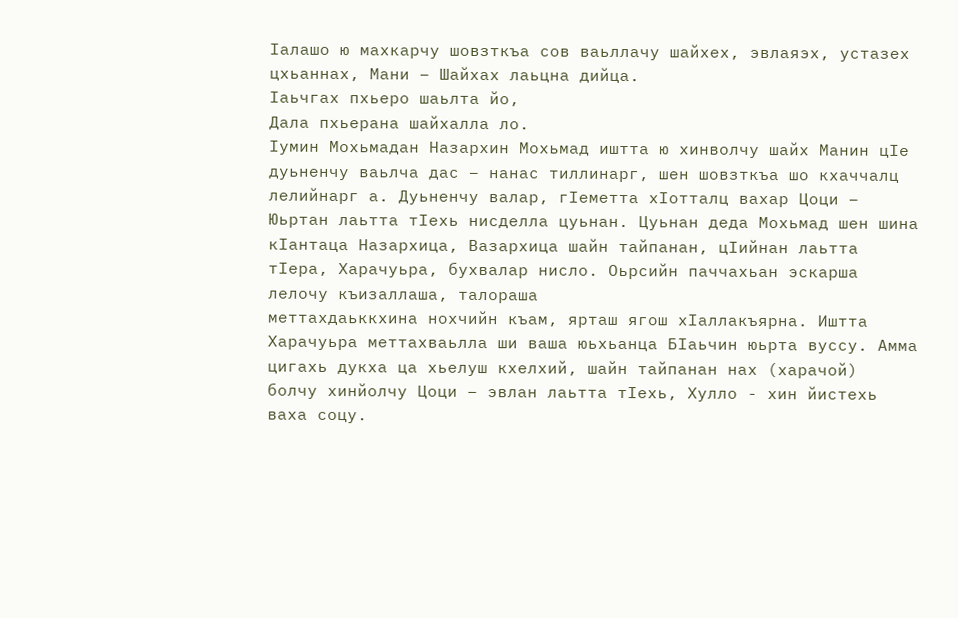Iалашо ю махкарчу шовзткъа сов ваьллачу шайхех, эвлаяэх, устазех цхьаннах, Мани – Шайхах лаьцна дийца.
Iаьчгах пхьеро шаьлта йо,
Дала пхьерана шайхалла ло.
Iумин Мохьмадан Назархин Мохьмад иштта ю хинволчу шайх Манин цIе дуьненчу ваьлча дас – нанас тиллинарг, шен шовзткъа шо кхаччалц лелийнарг а. Дуьненчу валар, гIеметта хIотталц вахар Цоци – Юьртан лаьтта тIехь нисделла цуьнан. Цуьнан деда Мохьмад шен шина кIантаца Назархица, Вазархица шайн тайпанан, цIийнан лаьтта тIера, Харачуьра, бухвалар нисло. Оьрсийн паччахьан эскарша лелочу къизаллаша, талораша
меттахдаьккхина нохчийн къам, ярташ ягош хIаллакъярна. Иштта Харачуьра меттахваьлла ши ваша юьхьанца БIаьчин юьрта вуссу. Амма цигахь дукха ца хьелуш кхелхий, шайн тайпанан нах (харачой)  болчу хинйолчу Цоци – эвлан лаьтта тIехь, Хулло - хин йистехь ваха соцу.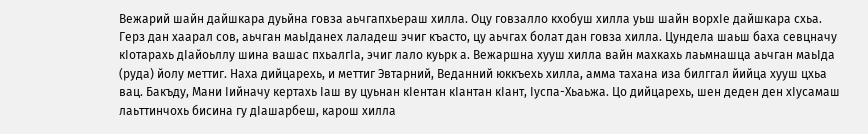Вежарий шайн дайшкара дуьйна говза аьчгапхьераш хилла. Оцу говзалло кхобуш хилла уьш шайн ворхIе дайшкара схьа. Герз дан хаарал сов, аьчган маьIданех лаладеш эчиг къасто, цу аьчгах болат дан говза хилла. Цундела шаьш баха севцначу кIотарахь дIайоьллу шина вашас пхьалгIа, эчиг лало куьрк а. Вежаршна хууш хилла вайн махкахь лаьмнашца аьчган маьIда (руда) йолу меттиг. Наха дийцарехь, и меттиг Эвтарний, Веданний юккъехь хилла, амма тахана иза билггал йийца хууш цхьа вац. Бакъду, Мани Iийначу кертахь Iаш ву цуьнан кIентан кIантан кIант, Iуспа-Хьаьжа. Цо дийцарехь, шен деден ден хIусамаш лаьттинчохь бисина гу дIашарбеш, карош хилла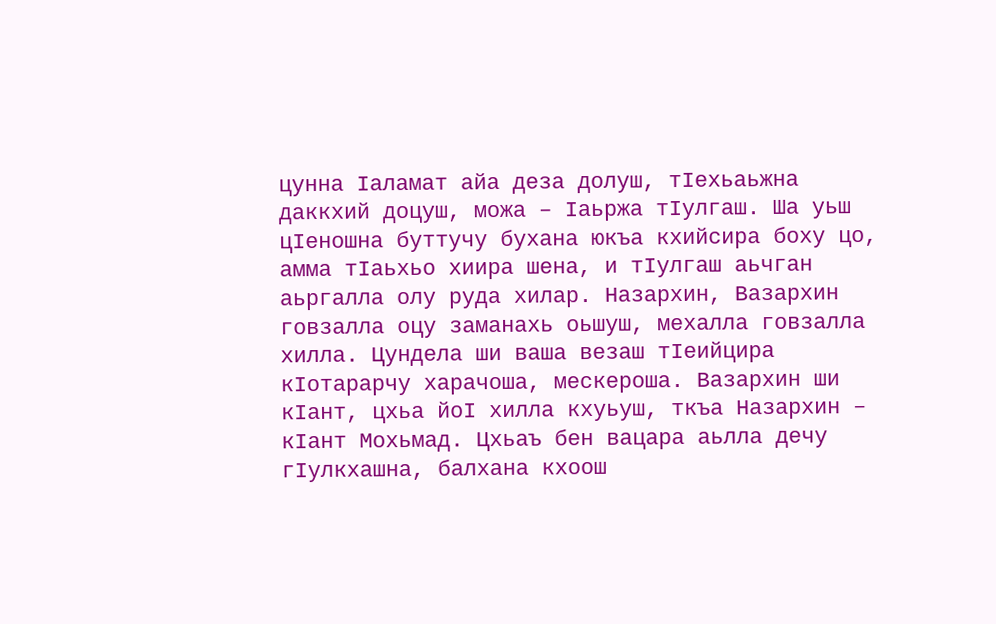цунна Iаламат айа деза долуш, тIехьаьжна даккхий доцуш, можа – Iаьржа тIулгаш. Ша уьш цIеношна буттучу бухана юкъа кхийсира боху цо, амма тIаьхьо хиира шена, и тIулгаш аьчган аьргалла олу руда хилар. Назархин, Вазархин говзалла оцу заманахь оьшуш, мехалла говзалла хилла. Цундела ши ваша везаш тIеийцира кIотарарчу харачоша, мескероша. Вазархин ши кIант, цхьа йоI хилла кхуьуш, ткъа Назархин – кIант Мохьмад. Цхьаъ бен вацара аьлла дечу гIулкхашна, балхана кхоош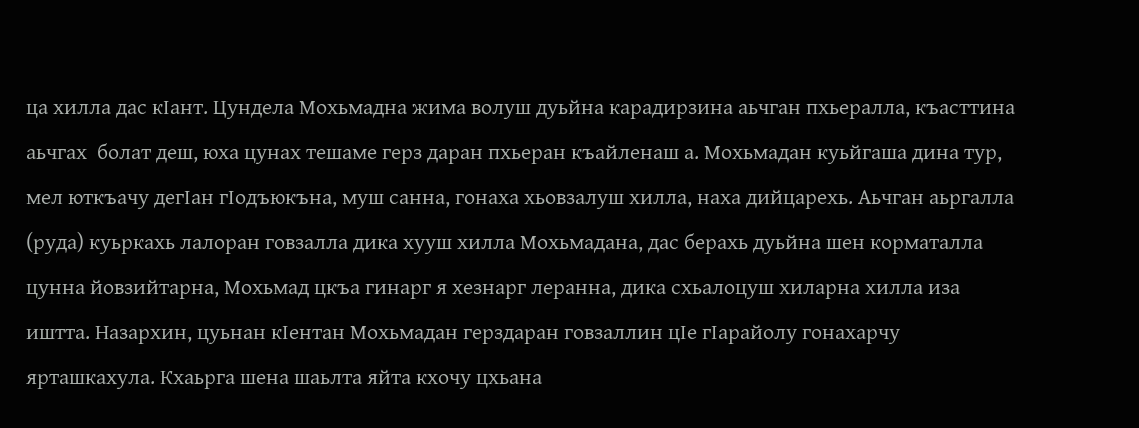ца хилла дас кIант. Цундела Мохьмадна жима волуш дуьйна карадирзина аьчган пхьералла, къасттина аьчгах  болат деш, юха цунах тешаме герз даран пхьеран къайленаш а. Мохьмадан куьйгаша дина тур, мел юткъачу дегIан гIодъюкъна, муш санна, гонаха хьовзалуш хилла, наха дийцарехь. Аьчган аьргалла (руда) куьркахь лалоран говзалла дика хууш хилла Мохьмадана, дас берахь дуьйна шен корматалла цунна йовзийтарна, Мохьмад цкъа гинарг я хезнарг леранна, дика схьалоцуш хиларна хилла иза иштта. Назархин, цуьнан кIентан Мохьмадан герздаран говзаллин цIе гIарайолу гонахарчу ярташкахула. Кхаьрга шена шаьлта яйта кхочу цхьана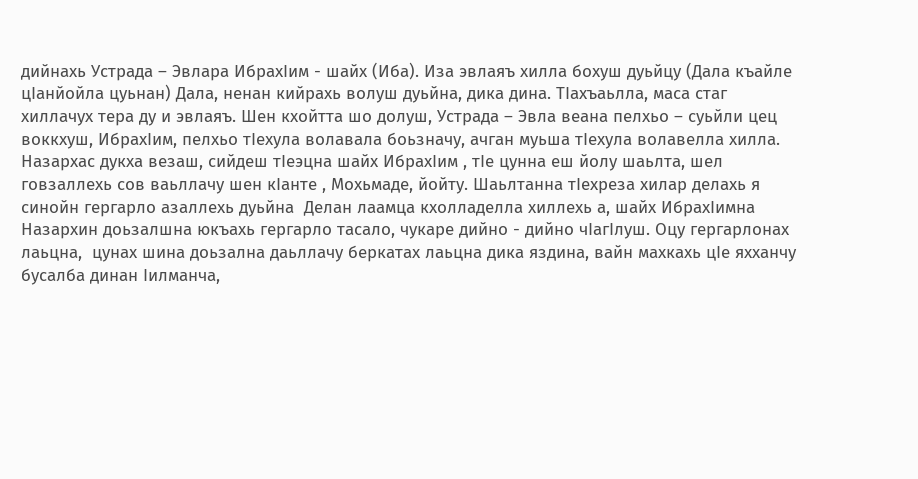дийнахь Устрада – Эвлара ИбрахIим - шайх (Иба). Иза эвлаяъ хилла бохуш дуьйцу (Дала къайле цIанйойла цуьнан) Дала, ненан кийрахь волуш дуьйна, дика дина. ТIахъаьлла, маса стаг хиллачух тера ду и эвлаяъ. Шен кхойтта шо долуш, Устрада – Эвла веана пелхьо – суьйли цец воккхуш, ИбрахIим, пелхьо тIехула волавала боьзначу, ачган муьша тIехула волавелла хилла. Назархас дукха везаш, сийдеш тIеэцна шайх ИбрахIим , тIе цунна еш йолу шаьлта, шел говзаллехь сов ваьллачу шен кIанте , Мохьмаде, йойту. Шаьлтанна тIехреза хилар делахь я синойн гергарло азаллехь дуьйна  Делан лаамца кхолладелла хиллехь а, шайх ИбрахIимна Назархин доьзалшна юкъахь гергарло тасало, чукаре дийно - дийно чIагIлуш. Оцу гергарлонах лаьцна,  цунах шина доьзална даьллачу беркатах лаьцна дика яздина, вайн махкахь цIе яхханчу бусалба динан Iилманча,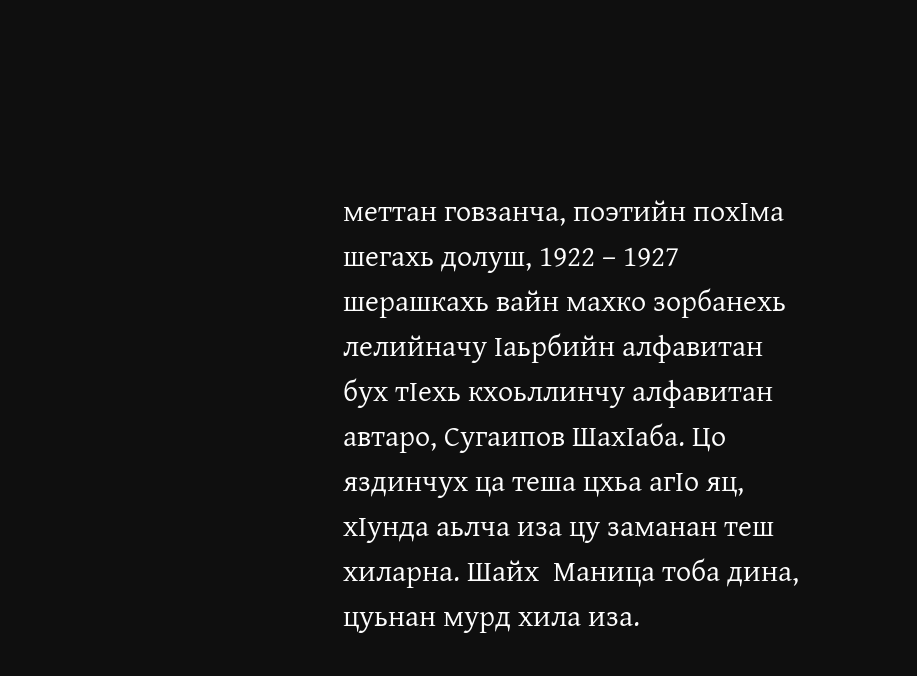меттан говзанча, поэтийн похIма шегахь долуш, 1922 – 1927 шерашкахь вайн махко зорбанехь лелийначу Iаьрбийн алфавитан бух тIехь кхоьллинчу алфавитан автаро, Сугаипов ШахIаба. Цо яздинчух ца теша цхьа агIо яц, хIунда аьлча иза цу заманан теш хиларна. Шайх  Маница тоба дина, цуьнан мурд хила иза.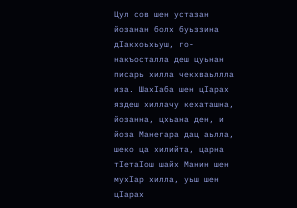Цул сов шен устазан йозанан болх буьззина дIакхоьхьуш, го-накъосталла деш цуьнан писарь хилла чекхваьллла иза. ШахIаба шен цIарах яздеш хиллачу кехаташна, йозанна, цхьана ден, и йоза Манегара дац аьлла, шеко ца хилийта, царна тIетаIош шайх Манин шен мухIар хилла, уьш шен цIарах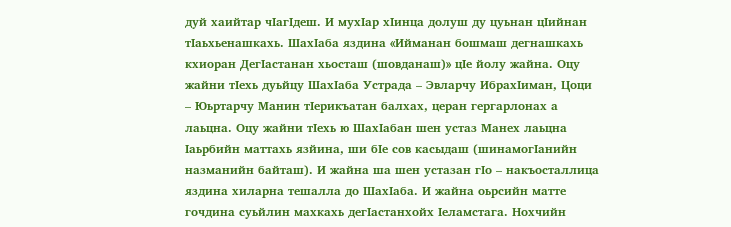дуй хаийтар чIагIдеш. И мухIар хIинца долуш ду цуьнан цIийнан тIаьхьенашкахь. ШахIаба яздина «Ийманан бошмаш дегнашкахь кхиоран ДегIастанан хьосташ (шовданаш)» цIе йолу жайна. Оцу жайни тIехь дуьйцу ШахIаба Устрада – Эвларчу ИбрахIиман, Цоци – Юьртарчу Манин тIерикъатан балхах, церан гергарлонах а лаьцна. Оцу жайни тIехь ю ШахIабан шен устаз Манех лаьцна Iаьрбийн маттахь язйина, ши бIе сов касыдаш (шинамогIанийн назманийн байташ). И жайна ша шен устазан гIо – накъосталлица яздина хиларна тешалла до ШахIаба. И жайна оьрсийн матте гочдина суьйлин махкахь дегIастанхойх Iеламстага. Нохчийн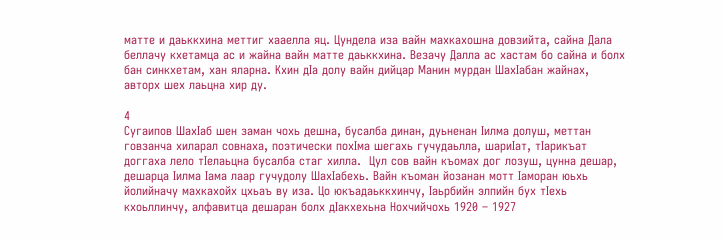матте и даьккхина меттиг хааелла яц. Цундела иза вайн махкахошна довзийта, сайна Дала беллачу кхетамца ас и жайна вайн матте даьккхина. Везачу Далла ас хастам бо сайна и болх бан синкхетам, хан яларна. Кхин дIа долу вайн дийцар Манин мурдан ШахIабан жайнах, авторх шех лаьцна хир ду.

4
Сугаипов ШахIаб шен заман чохь дешна, бусалба динан, дуьненан Iилма долуш, меттан говзанча хиларал совнаха, поэтически похIма шегахь гучудаьлла, шариIат, тIарикъат доггаха лело тIелаьцна бусалба стаг хилла.  Цул сов вайн къомах дог лозуш, цунна дешар, дешарца Iилма Iама лаар гучудолу ШахIабехь. Вайн къоман йозанан мотт Iаморан юьхь йолийначу махкахойх цхьаъ ву иза. Цо юкъадаьккхинчу, Iаьрбийн элпийн бух тIехь кхоьллинчу, алфавитца дешаран болх дIакхехьна Нохчийчохь 1920 – 1927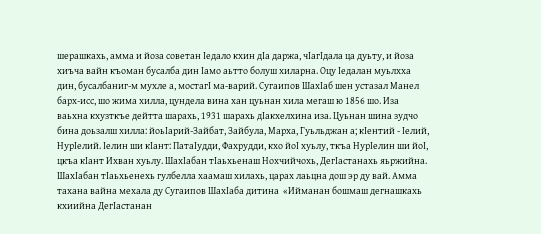шерашкахь, амма и йоза советан Iедало кхин дIа даржа, чIагIдала ца дуьту, и йоза хиъча вайн къоман бусалба дин Iамо аьтто болуш хиларна. Оцу Iедалан муьлхха дин, бусалбаниг-м мухле а, мостагI ма-варий. Сугаипов ШахIаб шен устазал Манел барх-исс, шо жима хилла, цундела вина хан цуьнан хила мегаш ю 1856 шо. Иза ваьхна кхузткъе дейтта шарахь, 1931 шарахь дIакхелхина иза. Цуьнан шина зудчо бина доьзалш хилла: йоьIарий-Зайбат, Зайбула, Марха, Гуьльджан а; кIентий - Iелий,  НурIелий. Iелин ши кIант: ПатаIудди, Фахрудди, кхо йоI хуьлу, ткъа НурIелин ши йоI, цкъа кIант Ихван хуьлу. ШахIабан тIаьхьенаш Нохчийчохь, ДегIастанахь яьржийна. ШахIабан тIаьхьенехь гулбелла хаамаш хилахь, царах лаьцна дош эр ду вай. Амма тахана вайна мехала ду Сугаипов ШахIаба дитина  «Ийманан бошмаш дегнашкахь кхиийна ДегIастанан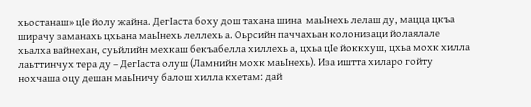хьостанаш» цIе йолу жайна. ДегIаста боху дош тахана шина  маьIнехь лелаш ду, мацца цкъа ширачу заманахь цхьана маьIнехь леллехь а. Оьрсийн паччахьан колонизаци йолаялале хьалха вайнехан, суьйлийн мехкаш бекъабелла хиллехь а, цхьа цIе йоккхуш, цхьа мохк хилла лаьттинчух тера ду – ДегIаста олуш (Ламнийн мохк маьIнехь). Иза иштта хиларо гойту нохчаша оцу дешан маьIничу балош хилла кхетам: дай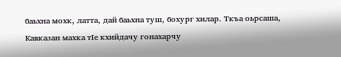баьхна мохк, латта, дай баьхна туш, бохург хилар. Ткъа оьрсаша, Кавказан махка тIе кхийдачу гонахарчу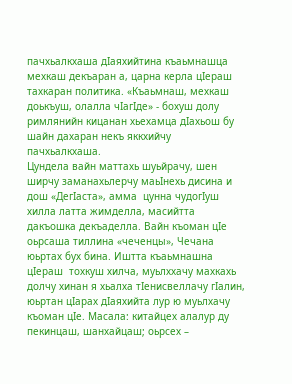пачхьалкхаша дIаяхийтина къаьмнашца мехкаш декъаран а, царна керла цIераш тахкаран политика. «Къаьмнаш, мехкаш доькъуш, олалла чIагIде» - бохуш долу римлянийн кицанан хьехамца дIахьош бу шайн дахаран некъ яккхийчу пачхьалкхаша.
Цундела вайн маттахь шуьйрачу, шен ширчу заманахьлерчу маьIнехь дисина и дош «ДегIаста», амма  цунна чудогIуш хилла латта жимделла, масийтта дакъошка декъаделла. Вайн къоман цIе оьрсаша тиллина «чеченцы», Чечана юьртах бух бина. Иштта къаьмнашна цIераш  тохкуш хилча, муьлххачу махкахь долчу хинан я хьалха тIенисвеллачу гIалин, юьртан цIарах дIаяхийта лур ю муьлхачу къоман цIе. Масала: китайцех алалур ду пекинцаш, шанхайцаш; оьрсех –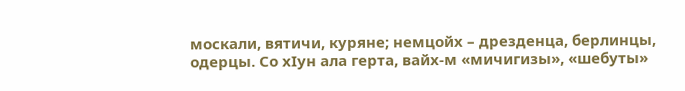москали, вятичи, куряне; немцойх – дрезденца, берлинцы, одерцы. Со хIун ала герта, вайх-м «мичигизы», «шебуты»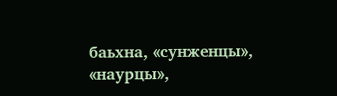баьхна, «сунженцы», «наурцы»,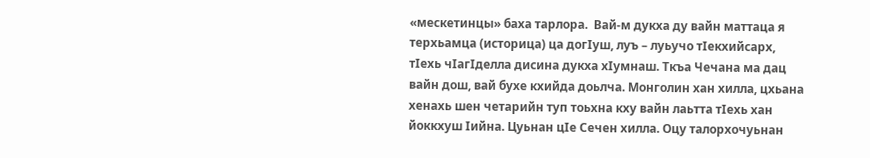«мескетинцы» баха тарлора.  Вай-м дукха ду вайн маттаца я терхьамца (историца) ца догIуш, луъ – луьучо тIекхийсарх, тIехь чIагIделла дисина дукха хIумнаш. Ткъа Чечана ма дац вайн дош, вай бухе кхийда доьлча. Монголин хан хилла, цхьана хенахь шен четарийн туп тоьхна кху вайн лаьтта тIехь хан йоккхуш Iийна. Цуьнан цIе Сечен хилла. Оцу талорхочуьнан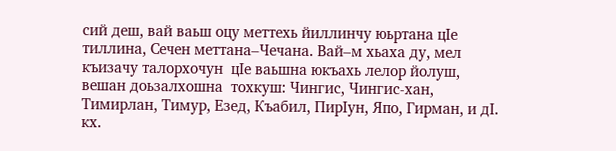сий деш, вай ваьш оцу меттехь йиллинчу юьртана цIе тиллина, Сечен меттана–Чечана. Вай–м хьаха ду, мел къизачу талорхочун  цIе ваьшна юкъахь лелор йолуш, вешан доьзалхошна  тохкуш: Чингис, Чингис-хан, Тимирлан, Тимур, Езед, Къабил, ПирIун, Япо, Гирман, и дI. кх.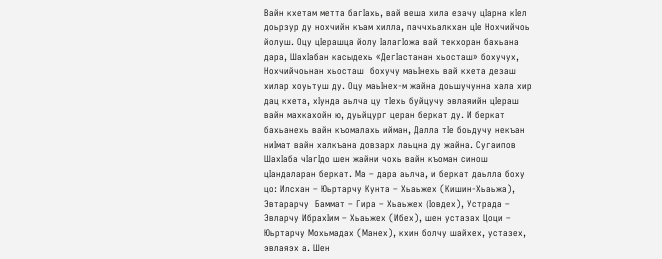Вайн кхетам метта багIахь, вай веша хила езачу цIарна кIел доьрзур ду нохчийн къам хилла, паччхьалкхан цIе Нохчийчоь йолуш. Оцу цIерашца йолу IалагIожа вай текхоран бахьана дара, ШахIабан касыдехь «ДегIастанан хьосташ» бохучух, Нохчийчоьнан хьосташ  бохучу маьIнехь вай кхета дезаш хилар хоуьтуш ду. Оцу маьIнех-м жайна доьшучунна хала хир дац кхета, хIунда аьлча цу тIехь буйцучу эвлаяийн цIераш вайн махкахойн ю, дуьйцург церан беркат ду. И беркат бахьанехь вайн къомалахь ийман, Далла тIе боьдучу некъан ниIмат вайн халкъана довзарх лаьцна ду жайна. Сугаипов ШахIаба чIагIдо шен жайни чохь вайн къоман синош цIандаларан беркат. Ма – дара аьлча, и беркат даьлла боху цо: Илсхан – Юьртарчу Кунта – Хьаьжех (Кишин-Хьаьжа), Эвтарарчу  Баммат – Гира – Хьаьжех (Iовдех), Устрада – Эвларчу ИбрахIим – Хьаьжех (Ибех), шен устазах Цоци – Юьртарчу Мохьмадах (Манех), кхин болчу шайхех, устазех, эвлаяэх а. Шен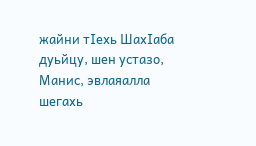жайни тIехь ШахIаба дуьйцу, шен устазо, Манис, эвлаяалла шегахь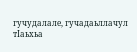гучудалале, гучадаьллачул тIаьхьа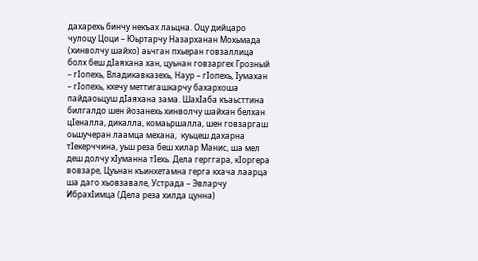дахарехь бинчу некъах лаьцна. Оцу дийцаро чулоцу Цоци – Юьртарчу Назарханан Мохьмада (хинволчу шайхо) аьчган пхьеран говзаллица болх беш дIаяхана хан, цуьнан говзаргех Грозный – гIопехь, Владикавказехь, Наур – гIопехь, Iумахан – гIопехь, кхечу меттигашкарчу бахархоша пайдаоьцуш дIаяхана зама. ШахIаба къаьсттина билгалдо шен йозанехь хинволчу шайхан белхан цIеналла, дикалла, комаьршалла, шен говзаргаш оьшучеран лаамца механа,  куьцеш дахарна тIекерччина, уьш реза беш хилар Манис, ша мел деш долчу хIуманна тIехь. Дела герггара, кIоргера вовзаре, Цуьнан къинхетамна герга кхача лаарца ша даго хьовзавале, Устрада – Эвларчу ИбрахIимца (Дела реза хилда цунна)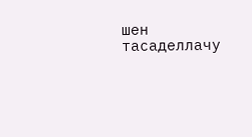шен тасаделлачу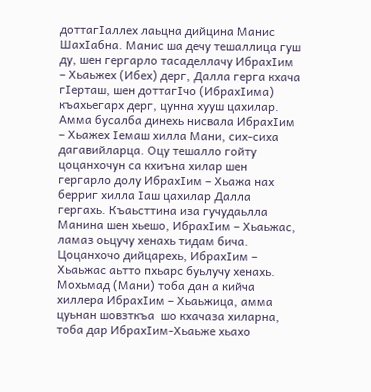доттагIаллех лаьцна дийцина Манис ШахIабна. Манис ша дечу тешаллица гуш ду, шен гергарло тасаделлачу ИбрахIим – Хьаьжех (Ибех) дерг, Далла герга кхача гIерташ, шен доттагIчо (ИбрахIима) къахьегарх дерг, цунна хууш цахилар. Амма бусалба динехь нисвала ИбрахIим – Хьажех Iемаш хилла Мани, сих-сиха дагавийларца. Оцу тешалло гойту цоцанхочун са кхиъна хилар шен гергарло долу ИбрахIим – Хьажа нах берриг хилла Iаш цахилар Далла гергахь. Къаьсттина иза гучудаьлла Манина шен хьешо, ИбрахIим – Хьаьжас, ламаз оьцучу хенахь тидам бича. Цоцанхочо дийцарехь, ИбрахIим – Хьаьжас аьтто пхьарс буьлучу хенахь. Мохьмад (Мани) тоба дан а кийча хиллера ИбрахIим – Хьаьжица, амма цуьнан шовзткъа  шо кхачаза хиларна, тоба дар ИбрахIим-Хьаьже хьахо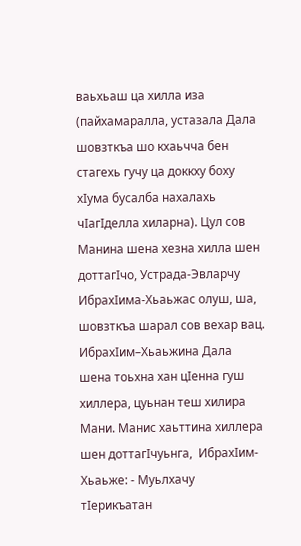ваьхьаш ца хилла иза (пайхамаралла, устазала Дала шовзткъа шо кхаьчча бен стагехь гучу ца доккху боху хIума бусалба нахалахь чIагIделла хиларна). Цул сов Манина шена хезна хилла шен доттагIчо, Устрада-Эвларчу ИбрахIима-Хьаьжас олуш, ша, шовзткъа шарал сов вехар вац. ИбрахIим–Хьаьжина Дала шена тоьхна хан цIенна гуш хиллера, цуьнан теш хилира Мани. Манис хаьттина хиллера шен доттагIчуьнга,  ИбрахIим-Хьаьже: - Муьлхачу тIерикъатан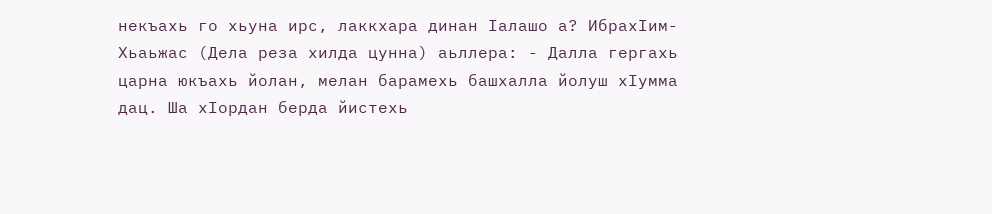некъахь го хьуна ирс, лаккхара динан Iалашо а? ИбрахIим-Хьаьжас (Дела реза хилда цунна) аьллера: - Далла гергахь царна юкъахь йолан, мелан барамехь башхалла йолуш хIумма дац. Ша хIордан берда йистехь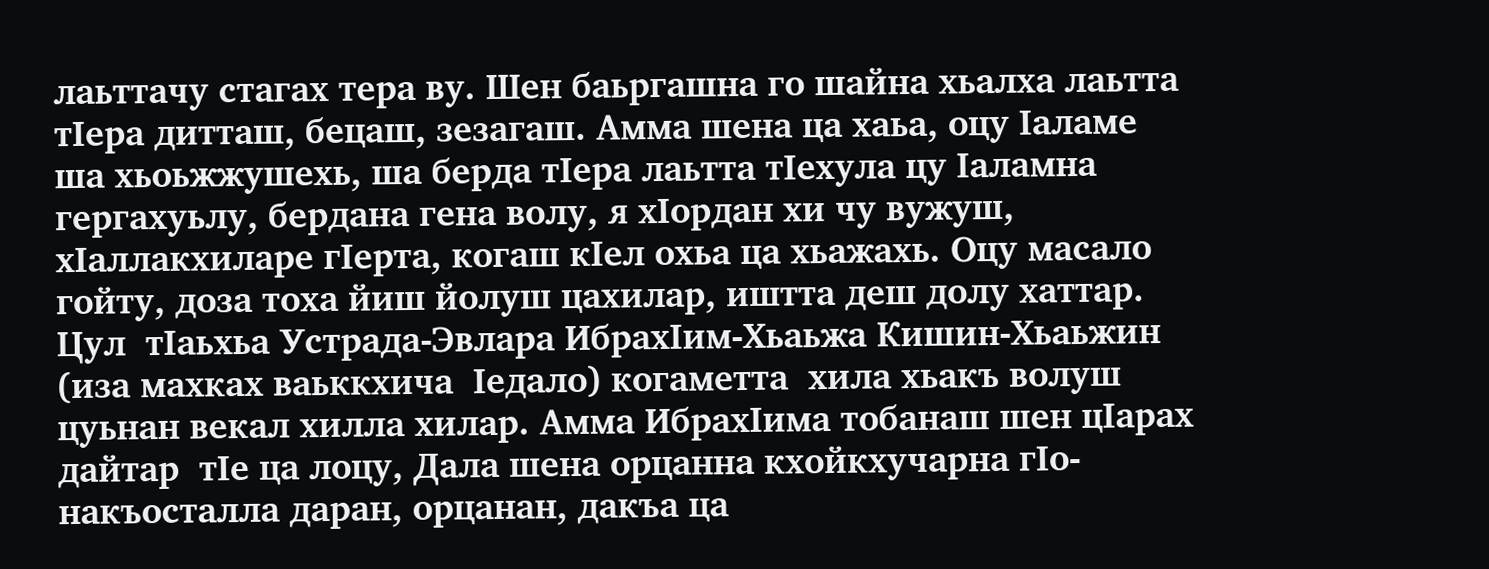лаьттачу стагах тера ву. Шен баьргашна го шайна хьалха лаьтта тIера дитташ, бецаш, зезагаш. Амма шена ца хаьа, оцу Iаламе ша хьоьжжушехь, ша берда тIера лаьтта тIехула цу Iаламна гергахуьлу, бердана гена волу, я хIордан хи чу вужуш, хIаллакхиларе гIерта, когаш кIел охьа ца хьажахь. Оцу масало гойту, доза тоха йиш йолуш цахилар, иштта деш долу хаттар. Цул  тIаьхьа Устрада-Эвлара ИбрахIим-Хьаьжа Кишин-Хьаьжин (иза махках ваьккхича  Iедало) когаметта  хила хьакъ волуш цуьнан векал хилла хилар. Амма ИбрахIима тобанаш шен цIарах дайтар  тIе ца лоцу, Дала шена орцанна кхойкхучарна гIо-накъосталла даран, орцанан, дакъа ца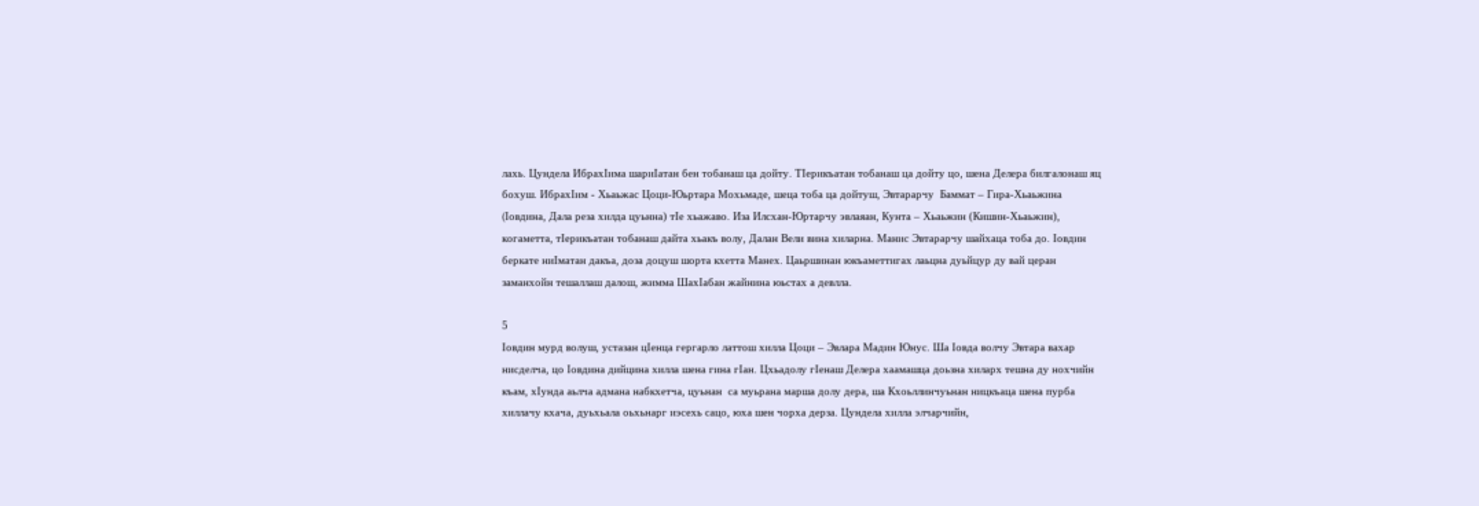лахь. Цундела ИбрахIима шариIатан бен тобанаш ца дойту. ТIерикъатан тобанаш ца дойту цо, шена Делера билгалонаш яц бохуш. ИбрахIим - Хьаьжас Цоци-Юьртара Мохьмаде, шеца тоба ца дойтуш, Эвтарарчу  Баммат – Гира-Хьаьжина (Iовдина, Дала реза хилда цуьнна) тIе хьажаво. Иза Илсхан-Юртарчу эвлаяан, Кунта – Хьаьжин (Кишин-Хьаьжин), когаметта, тIерикъатан тобанаш дайта хьакъ волу, Далан Вели вина хиларна. Манис Эвтарарчу шайхаца тоба до. Iовдин беркате ниIматан дакъа, доза доцуш шорта кхетта Манех. Цаьршинан юкъаметтигах лаьцна дуьйцур ду вай церан заманхойн тешаллаш далош, жимма ШахIабан жайнина юьстах а девлла.

5
Iовдин мурд волуш, устазан цIенца гергарло латтош хилла Цоци – Эвлара Мадин Юнус. Ша Iовда волчу Эвтара вахар нисделча, цо Iовдина дийцина хилла шена гина гIан. Цхьадолу гIенаш Делера хаамашца доьзна хиларх тешна ду нохчийн къам, хIунда аьлча адмана набкхетча, цуьнан  са муьрана марша долу дера, ша Кхоьллинчуьнан ницкъаца шена пурба хиллачу кхача, дуьхьала оьхьнарг иэсехь сацо, юха шен чорха дерза. Цундела хилла элчарчийн,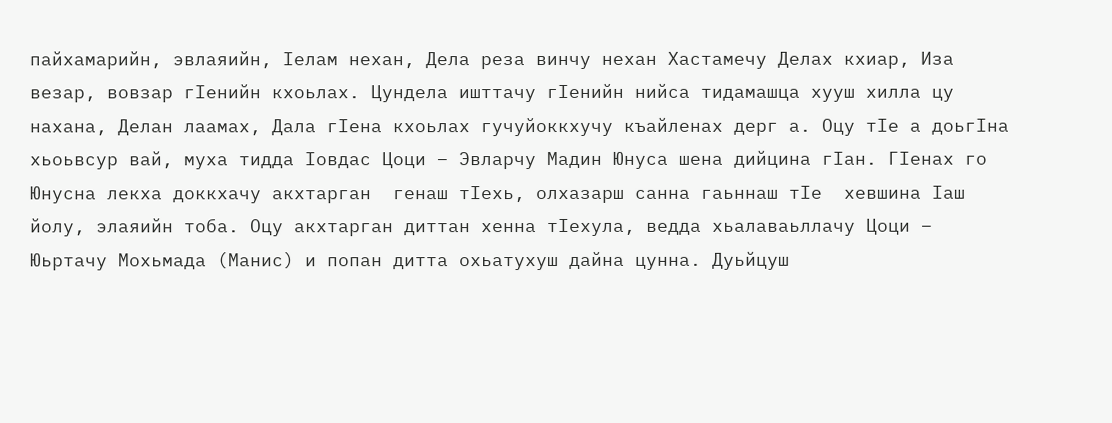пайхамарийн, эвлаяийн, Iелам нехан, Дела реза винчу нехан Хастамечу Делах кхиар, Иза везар, вовзар гIенийн кхоьлах. Цундела ишттачу гIенийн нийса тидамашца хууш хилла цу нахана, Делан лаамах, Дала гIена кхоьлах гучуйоккхучу къайленах дерг а. Оцу тIе а доьгIна хьоьвсур вай, муха тидда Iовдас Цоци – Эвларчу Мадин Юнуса шена дийцина гIан. ГIенах го Юнусна лекха доккхачу акхтарган  генаш тIехь, олхазарш санна гаьннаш тIе  хевшина Iаш  йолу, элаяийн тоба. Оцу акхтарган диттан хенна тIехула, ведда хьалаваьллачу Цоци – Юьртачу Мохьмада (Манис) и попан дитта охьатухуш дайна цунна. Дуьйцуш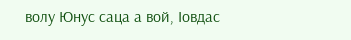волу Юнус саца а вой, Iовдас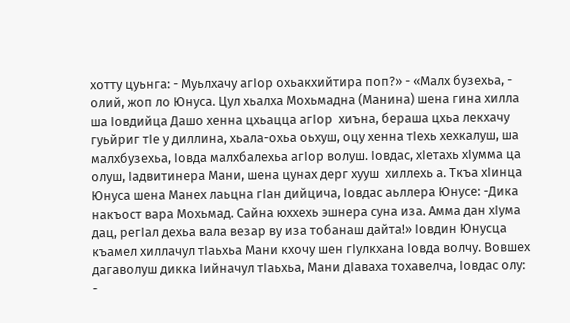хотту цуьнга: - Муьлхачу агIор охьакхийтира поп?» - «Малх бузехьа, - олий, жоп ло Юнуса. Цул хьалха Мохьмадна (Манина) шена гина хилла ша Iовдийца Дашо хенна цхьацца агIор  хиъна, бераша цхьа лекхачу гуьйриг тIе у диллина, хьала-охьа оьхуш, оцу хенна тIехь хехкалуш, ша малхбузехьа, Iовда малхбалехьа агIор волуш. Iовдас, хIетахь хIумма ца олуш, Iадвитинера Мани, шена цунах дерг хууш  хиллехь а. Ткъа хIинца Юнуса шена Манех лаьцна гIан дийцича, Iовдас аьллера Юнусе: -Дика накъост вара Мохьмад. Сайна юххехь эшнера суна иза. Амма дан хIума дац, регIал дехьа вала везар ву иза тобанаш дайта!» Iовдин Юнусца къамел хиллачул тIаьхьа Мани кхочу шен гIулкхана Iовда волчу. Вовшех дагаволуш дикка Iийначул тIаьхьа, Мани дIаваха тохавелча, Iовдас олу: -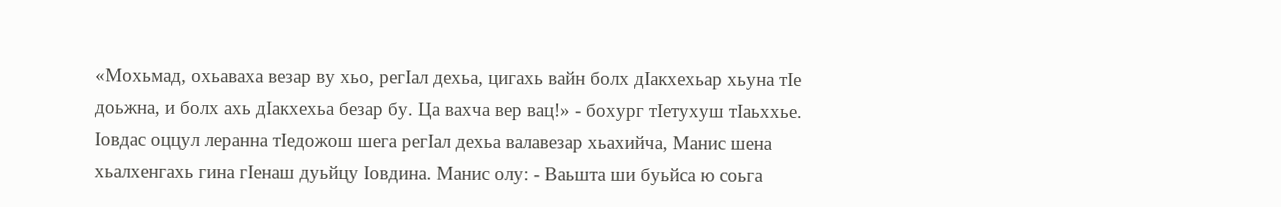«Мохьмад, охьаваха везар ву хьо, регIал дехьа, цигахь вайн болх дIакхехьар хьуна тIе доьжна, и болх ахь дIакхехьа безар бу. Ца вахча вер вац!» - бохург тIетухуш тIаьххье.  Iовдас оццул леранна тIедожош шега регIал дехьа валавезар хьахийча, Манис шена хьалхенгахь гина гIенаш дуьйцу Iовдина. Манис олу: - Ваьшта ши буьйса ю соьга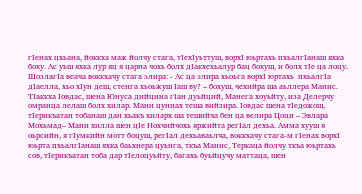гIенах цхьана, йоккха маж йолчу стага, тIехIуьттуш, ворхI юьртахь пхьалгIанаш яхка боху. Ас уьш яхка лур яц я царна чохь болх дIакхехьалур бац бохуш, и болх тIе ца лоцу. ШозлагIа веача воккхачу стага элира: - Ас ца элира хьоьга ворхI юртахь  пхьалгIа дIаелла, хьо хIун деш, стенга хьоьжуш Iаш ву? – бохуш, чехийра ша аьллера Манис. ТIаккха Iовдас, шена Юнуса дийцина гIан дуьйций, Манега хоуьйту, иза Делерчу омранца лелаш болх хилар. Мани цуннах теша вийзира. Iовдас шена тIедожош, тIерикъатан тобанаш дан хьакъ хиларх ша тешийча бен ца велира Цоци – Эвлара Мохьмад– Мани хилла шен цIе Нохчийчохь яржийта регIал дехьа. Амма хууш я оьрсийн, я гIумкийн мотт боцуш, регIал дехьаваьлча, воккхачу стага-м гIенах ворхI юьрта пхьалгIанаш яхка баьхнера цуьнга, ткъа Манис, Теркаца йолчу ткъа юьртахь сов, тIерикъатан тоба дар тIелоцуьйту, багахь буьйцучу маттаца, шен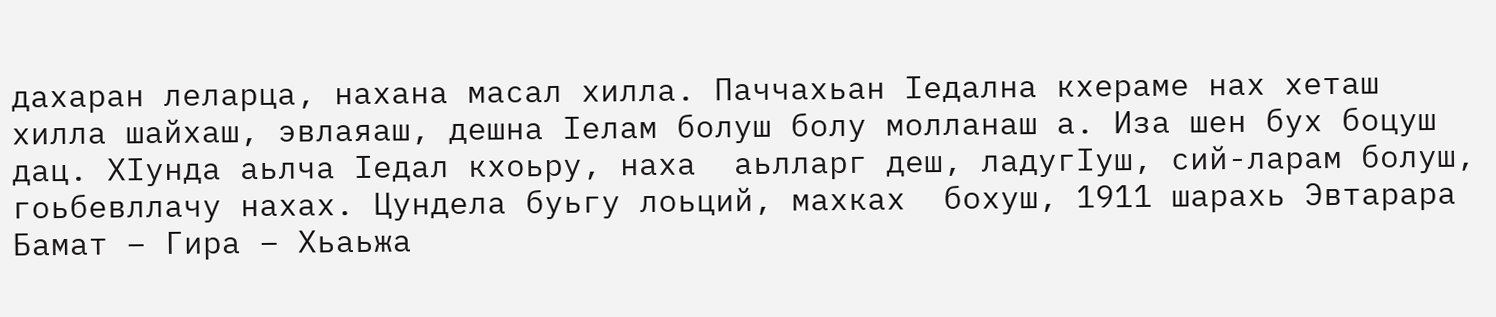дахаран леларца, нахана масал хилла. Паччахьан Iедална кхераме нах хеташ хилла шайхаш, эвлаяаш, дешна Iелам болуш болу молланаш а. Иза шен бух боцуш дац. ХIунда аьлча Iедал кхоьру, наха  аьлларг деш, ладугIуш, сий-ларам болуш, гоьбевллачу нахах. Цундела буьгу лоьций, махках  бохуш, 1911 шарахь Эвтарара Бамат – Гира – Хьаьжа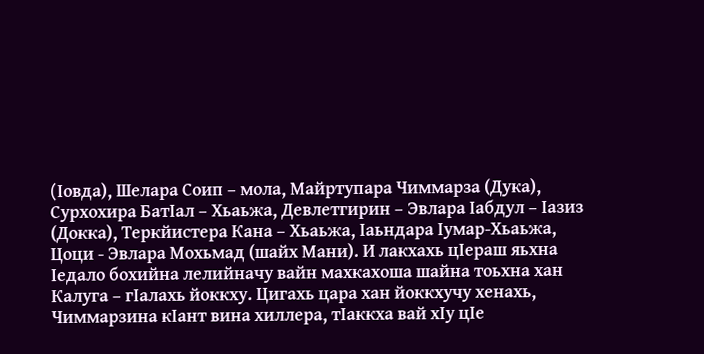(Iовда), Шелара Соип – мола, Майртупара Чиммарза (Дука), Сурхохира БатIал – Хьаьжа, Девлетгирин – Эвлара Iабдул – Iазиз (Докка), Теркйистера Кана – Хьаьжа, Iаьндара Iумар-Хьаьжа, Цоци - Эвлара Мохьмад (шайх Мани). И лакхахь цIераш яьхна Iедало бохийна лелийначу вайн махкахоша шайна тоьхна хан Калуга – гIалахь йоккху. Цигахь цара хан йоккхучу хенахь, Чиммарзина кIант вина хиллера, тIаккха вай хIу цIе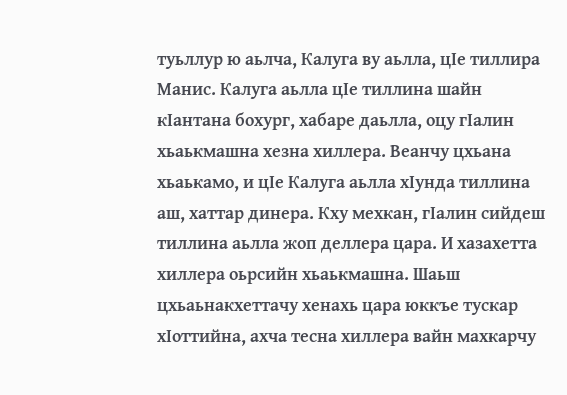туьллур ю аьлча, Калуга ву аьлла, цIе тиллира Манис. Калуга аьлла цIе тиллина шайн кIантана бохург, хабаре даьлла, оцу гIалин  хьаькмашна хезна хиллера. Веанчу цхьана хьаькамо, и цIе Калуга аьлла хIунда тиллина аш, хаттар динера. Кху мехкан, гIалин сийдеш тиллина аьлла жоп деллера цара. И хазахетта хиллера оьрсийн хьаькмашна. Шаьш цхьаьнакхеттачу хенахь цара юккъе тускар хIоттийна, ахча тесна хиллера вайн махкарчу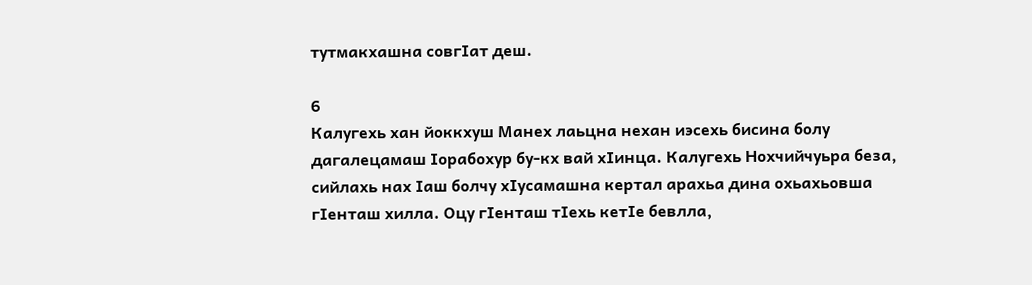тутмакхашна совгIат деш.

6
Калугехь хан йоккхуш Манех лаьцна нехан иэсехь бисина болу дагалецамаш Iорабохур бу-кх вай хIинца. Калугехь Нохчийчуьра беза, сийлахь нах Iаш болчу хIусамашна кертал арахьа дина охьахьовша гIенташ хилла. Оцу гIенташ тIехь кетIе бевлла,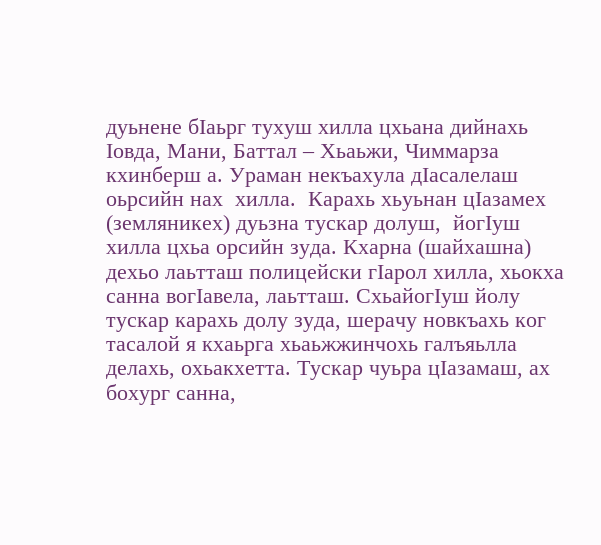дуьнене бIаьрг тухуш хилла цхьана дийнахь Iовда, Мани, Баттал – Хьаьжи, Чиммарза кхинберш а. Ураман некъахула дIасалелаш оьрсийн нах  хилла.  Карахь хьуьнан цIазамех (земляникех) дуьзна тускар долуш,  йогIуш хилла цхьа орсийн зуда. Кхарна (шайхашна) дехьо лаьтташ полицейски гIарол хилла, хьокха санна вогIавела, лаьтташ. СхьайогIуш йолу тускар карахь долу зуда, шерачу новкъахь ког тасалой я кхаьрга хьаьжжинчохь галъяьлла делахь, охьакхетта. Тускар чуьра цIазамаш, ах бохург санна,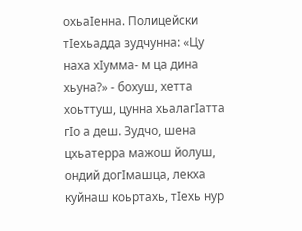охьаIенна. Полицейски тIехьадда зудчунна: «Цу наха хIумма- м ца дина хьуна?» - бохуш, хетта хоьттуш, цунна хьалагIатта гIо а деш. Зудчо, шена цхьатерра мажош йолуш, ондий догIмашца, лекха куйнаш коьртахь, тIехь нур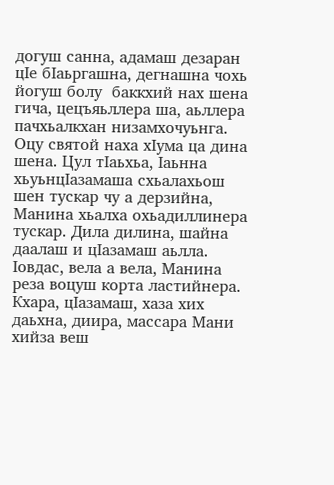догуш санна, адамаш дезаран цIе бIаьргашна, дегнашна чохь йогуш болу  баккхий нах шена гича, цецъяьллера ша, аьллера пачхьалкхан низамхочуьнга. Оцу святой наха хIума ца дина шена. Цул тIаьхьа, Iаьнна хьуьнцIазамаша схьалахьош шен тускар чу а дерзийна, Манина хьалха охьадиллинера тускар. Дила дилина, шайна даалаш и цIазамаш аьлла. Iовдас, вела а вела, Манина реза воцуш корта ластийнера. Кхара, цIазамаш, хаза хих даьхна, диира, массара Мани хийза веш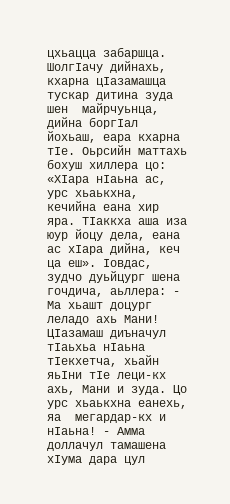цхьацца забаршца. ШолгIачу дийнахь, кхарна цIазамашца тускар дитина зуда шен  майрчуьнца, дийна боргIал йохьаш, еара кхарна тIе. Оьрсийн маттахь бохуш хиллера цо: «ХIара нIаьна ас, урс хьаькхна, кечийна еана хир яра. ТIаккха аша иза юур йоцу дела, еана ас хIара дийна, кеч ца еш». Iовдас, зудчо дуьйцург шена гочдича, аьллера: - Ма хьашт доцург леладо ахь Мани! ЦIазамаш диъначул тIаьхьа нIаьна тIекхетча, хьайн яьIни тIе леци-кх ахь, Мани и зуда. Цо урс хьаькхна еанехь, яа  мегардар-кх и нIаьна! - Амма доллачул тамашена хIума дара цул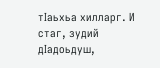тIаьхьа хилларг. И стаг, зудий дIадоьдуш,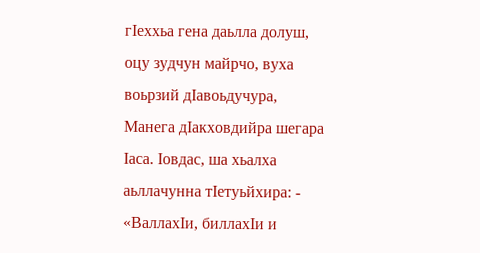гIеххьа гена даьлла долуш, оцу зудчун майрчо, вуха воьрзий дIавоьдучура, Манега дIакховдийра шегара Iаса. Iовдас, ша хьалха аьллачунна тIетуьйхира: - «ВаллахIи, биллахIи и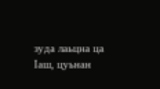зуда лаьцна ца Iаш, цуьнан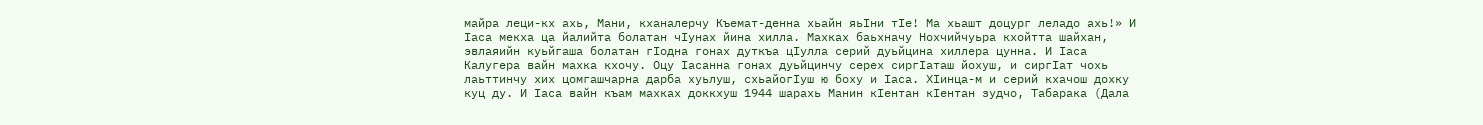майра леци-кх ахь, Мани, кханалерчу Къемат-денна хьайн яьIни тIе! Ма хьашт доцург леладо ахь!» И Iаса мекха ца йалийта болатан чIунах йина хилла. Махках баьхначу Нохчийчуьра кхойтта шайхан, эвлаяийн куьйгаша болатан гIодна гонах дуткъа цIулла серий дуьйцина хиллера цунна. И Iаса Калугера вайн махка кхочу. Оцу Iасанна гонах дуьйцинчу серех сиргIаташ йохуш, и сиргIат чохь лаьттинчу хих цомгашчарна дарба хуьлуш, схьайогIуш ю боху и Iаса. ХIинца-м и серий кхачош дохку куц ду. И Iаса вайн къам махках доккхуш 1944 шарахь Манин кIентан кIентан зудчо, Табарака (Дала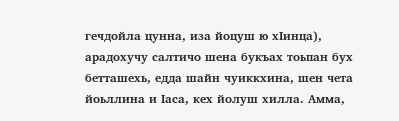гечдойла цунна, иза йоцуш ю хIинца), арадохучу салтичо шена букъах тоьпан бух бетташехь, едда шайн чуиккхина, шен чета йоьллина и Iаса, кех йолуш хилла. Амма,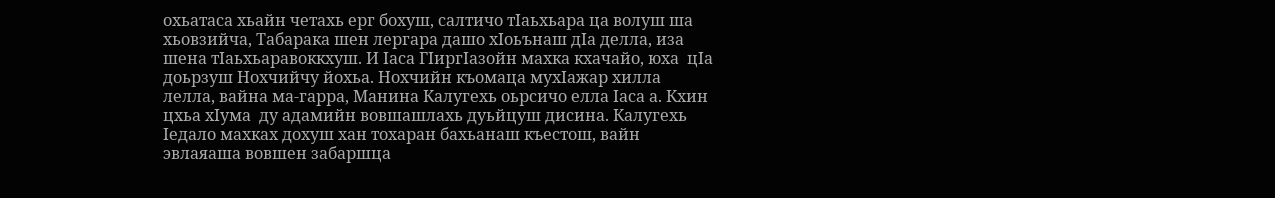охьатаса хьайн четахь ерг бохуш, салтичо тIаьхьара ца волуш ша хьовзийча, Табарака шен лергара дашо хIоьънаш дIа делла, иза шена тIаьхьаравоккхуш. И Iаса ГIиргIазойн махка кхачайо, юха  цIа доьрзуш Нохчийчу йохьа. Нохчийн къомаца мухIажар хилла лелла, вайна ма-гарра, Манина Калугехь оьрсичо елла Iаса а. Кхин цхьа хIума  ду адамийн вовшашлахь дуьйцуш дисина. Калугехь Iедало махках дохуш хан тохаран бахьанаш къестош, вайн эвлаяаша вовшен забаршца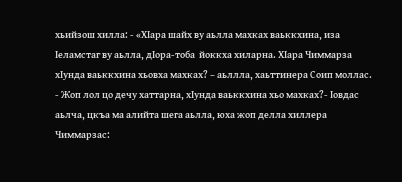хьийзош хилла: - «ХIара шайх ву аьлла махках ваьккхина, иза Iеламстаг ву аьлла, дIора-тоба  йоккха хиларна. ХIара Чиммарза хIунда ваьккхина хьовха махках? – аьллла, хаьттинера Соип моллас. - Жоп лол цо дечу хаттарна, хIунда ваьккхина хьо махках?- Iовдас аьлча, цкъа ма алийта шега аьлла, юха жоп делла хиллера Чиммарзас: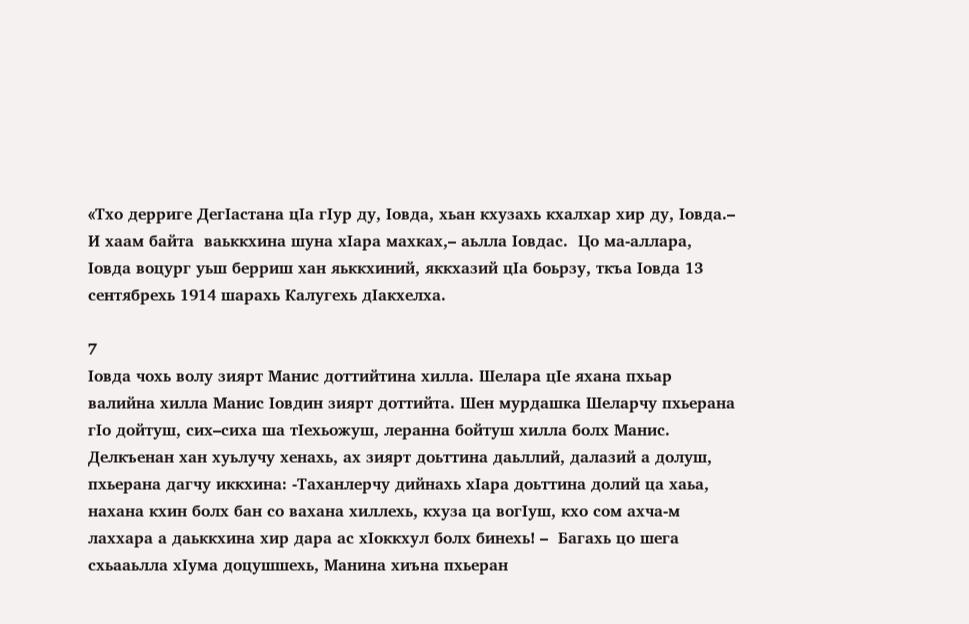«Тхо дерриге ДегIастана цIа гIур ду, Iовда, хьан кхузахь кхалхар хир ду, Iовда.– И хаам байта  ваьккхина шуна хIара махках,– аьлла Iовдас.  Цо ма-аллара, Iовда воцург уьш берриш хан яьккхиний, яккхазий цIа боьрзу, ткъа Iовда 13 сентябрехь 1914 шарахь Калугехь дIакхелха.

7
Iовда чохь волу зиярт Манис доттийтина хилла. Шелара цIе яхана пхьар валийна хилла Манис Iовдин зиярт доттийта. Шен мурдашка Шеларчу пхьерана гIо дойтуш, сих–сиха ша тIехьожуш, леранна бойтуш хилла болх Манис. Делкъенан хан хуьлучу хенахь, ах зиярт доьттина даьллий, далазий а долуш, пхьерана дагчу иккхина: -Таханлерчу дийнахь хIара доьттина долий ца хаьа, нахана кхин болх бан со вахана хиллехь, кхуза ца вогIуш, кхо сом ахча-м лаххара а даьккхина хир дара ас хIоккхул болх бинехь! –  Багахь цо шега схьааьлла хIума доцушшехь, Манина хиъна пхьеран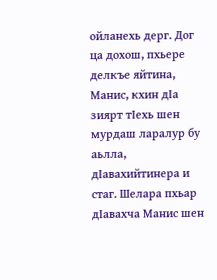ойланехь дерг. Дог ца дохош, пхьере делкъе яйтина, Манис, кхин дIа зиярт тIехь шен мурдаш ларалур бу аьлла, дIавахийтинера и стаг. Шелара пхьар дIавахча Манис шен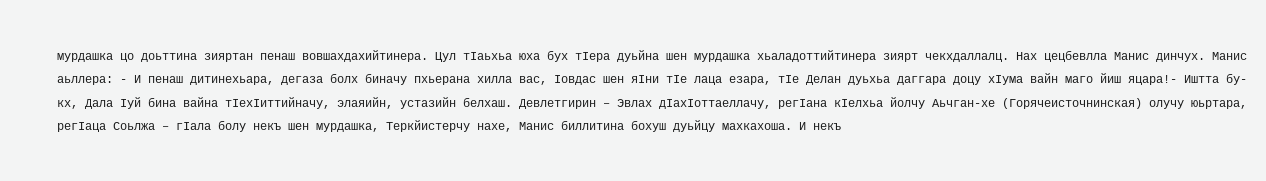мурдашка цо доьттина зияртан пенаш вовшахдахийтинера. Цул тIаьхьа юха бух тIера дуьйна шен мурдашка хьаладоттийтинера зиярт чекхдаллалц. Нах цецбевлла Манис динчух. Манис аьллера: - И пенаш дитинехьара, дегаза болх биначу пхьерана хилла вас, Iовдас шен яIни тIе лаца езара, тIе Делан дуьхьа даггара доцу хIума вайн маго йиш яцара!- Иштта бу-кх, Дала Iуй бина вайна тIехIиттийначу, элаяийн, устазийн белхаш. Девлетгирин – Эвлах дIахIоттаеллачу, регIана кIелхьа йолчу Аьчган-хе (Горячеисточнинская) олучу юьртара, регIаца Соьлжа – гIала болу некъ шен мурдашка, Теркйистерчу нахе, Манис биллитина бохуш дуьйцу махкахоша. И некъ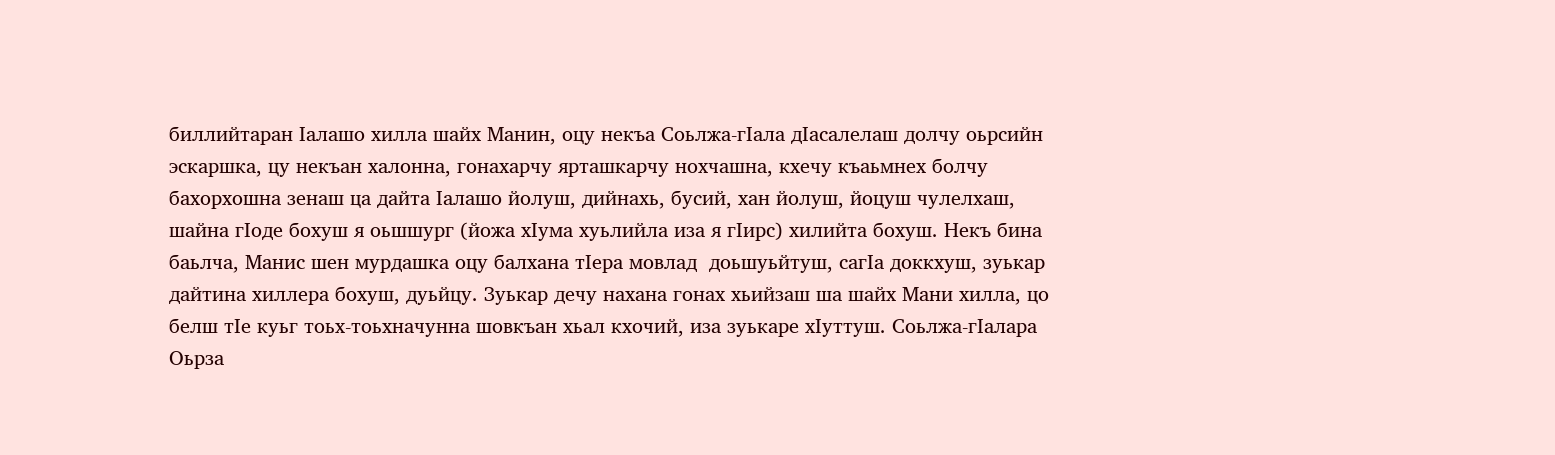биллийтаран Iалашо хилла шайх Манин, оцу некъа Соьлжа-гIала дIасалелаш долчу оьрсийн эскаршка, цу некъан халонна, гонахарчу ярташкарчу нохчашна, кхечу къаьмнех болчу бахорхошна зенаш ца дайта Iалашо йолуш, дийнахь, бусий, хан йолуш, йоцуш чулелхаш, шайна гIоде бохуш я оьшшург (йожа хIума хуьлийла иза я гIирс) хилийта бохуш. Некъ бина баьлча, Манис шен мурдашка оцу балхана тIера мовлад  доьшуьйтуш, сагIа доккхуш, зуькар дайтина хиллера бохуш, дуьйцу. Зуькар дечу нахана гонах хьийзаш ша шайх Мани хилла, цо белш тIе куьг тоьх-тоьхначунна шовкъан хьал кхочий, иза зуькаре хIуттуш. Соьлжа-гIалара
Оьрза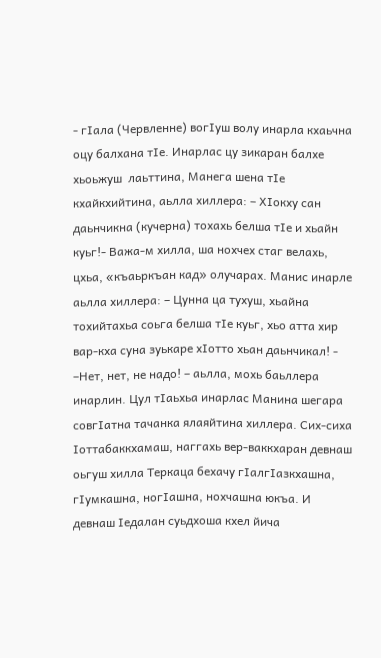- гIала (Червленне) вогIуш волу инарла кхаьчна оцу балхана тIе. Инарлас цу зикаран балхе  хьоьжуш  лаьттина, Манега шена тIе кхайкхийтина, аьлла хиллера: – ХIокху сан даьнчикна (кучерна) тохахь белша тIе и хьайн куьг!- Важа-м хилла, ша нохчех стаг велахь, цхьа, «къаьркъан кад» олучарах. Манис инарле аьлла хиллера: – Цунна ца тухуш, хьайна тохийтахьа соьга белша тIе куьг, хьо атта хир вар-кха суна зуькаре хIотто хьан даьнчикал! - –Нет, нет, не надо! – аьлла, мохь баьллера инарлин. Цул тIаьхьа инарлас Манина шегара совгIатна тачанка ялаяйтина хиллера. Сих-сиха Iоттабаккхамаш, наггахь вер-ваккхаран девнаш оьгуш хилла Теркаца бехачу гIалгIазкхашна, гIумкашна, ногIашна, нохчашна юкъа. И девнаш Iедалан суьдхоша кхел йича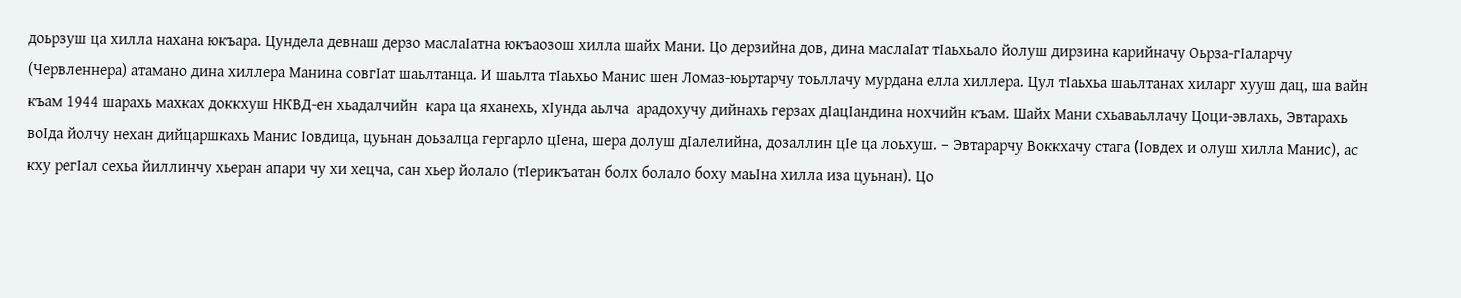доьрзуш ца хилла нахана юкъара. Цундела девнаш дерзо маслаIатна юкъаозош хилла шайх Мани. Цо дерзийна дов, дина маслаIат тIаьхьало йолуш дирзина карийначу Оьрза-гIаларчу (Червленнера) атамано дина хиллера Манина совгIат шаьлтанца. И шаьлта тIаьхьо Манис шен Ломаз-юьртарчу тоьллачу мурдана елла хиллера. Цул тIаьхьа шаьлтанах хиларг хууш дац, ша вайн къам 1944 шарахь махках доккхуш НКВД-ен хьадалчийн  кара ца яханехь, хIунда аьлча  арадохучу дийнахь герзах дIацIандина нохчийн къам. Шайх Мани схьаваьллачу Цоци-эвлахь, Эвтарахь воIда йолчу нехан дийцаршкахь Манис Iовдица, цуьнан доьзалца гергарло цIена, шера долуш дIалелийна, дозаллин цIе ца лоьхуш. – Эвтарарчу Воккхачу стага (Iовдех и олуш хилла Манис), ас кху регIал сехьа йиллинчу хьеран апари чу хи хецча, сан хьер йолало (тIерикъатан болх болало боху маьIна хилла иза цуьнан). Цо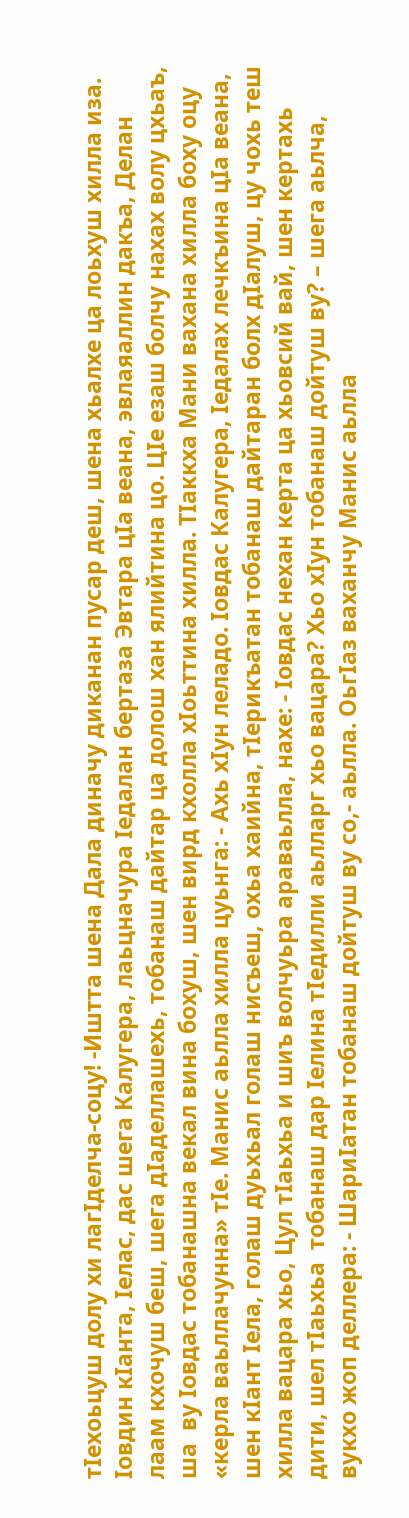тIехоьцуш долу хи лагIделча-соцу! -Иштта шена Дала диначу диканан пусар деш, шена хьалхе ца лоьхуш хилла иза. Iовдин кIанта, Iелас, дас шега Калугера, лаьцначура Iедалан бертаза Эвтара цIа веана, эвлаяаллин дакъа, Делан лаам кхочуш беш, шега дIаделлашехь, тобанаш дайтар ца долош хан ялийтина цо. ЦIе езаш болчу нахах волу цхьаъ, ша  ву Iовдас тобанашна векал вина бохуш, шен вирд кхолла хIоьттина хилла. ТIаккха Мани вахана хилла боху оцу «керла ваьллачунна» тIе. Манис аьлла хилла цуьнга: - Ахь хIун леладо. Iовдас Калугера, Iедалах лечкъина цIа веана, шен кIант Iела, голаш дуьхьал голаш нисъеш, охьа хаийна, тIерикъатан тобанаш дайтаран болх дIалуш, цу чохь теш хилла вацара хьо, Цул тIаьхьа и шиъ волчуьра араваьлла, нахе: - Iовдас нехан керта ца хьовсий вай, шен кертахь дити, шел тIаьхьа  тобанаш дар Iелина тIедилли аьлларг хьо вацара? Хьо хIун тобанаш дойтуш ву? – шега аьлча, вукхо жоп деллера: - ШариIатан тобанаш дойтуш ву со,- аьлла. ОьгIаз ваханчу Манис аьлла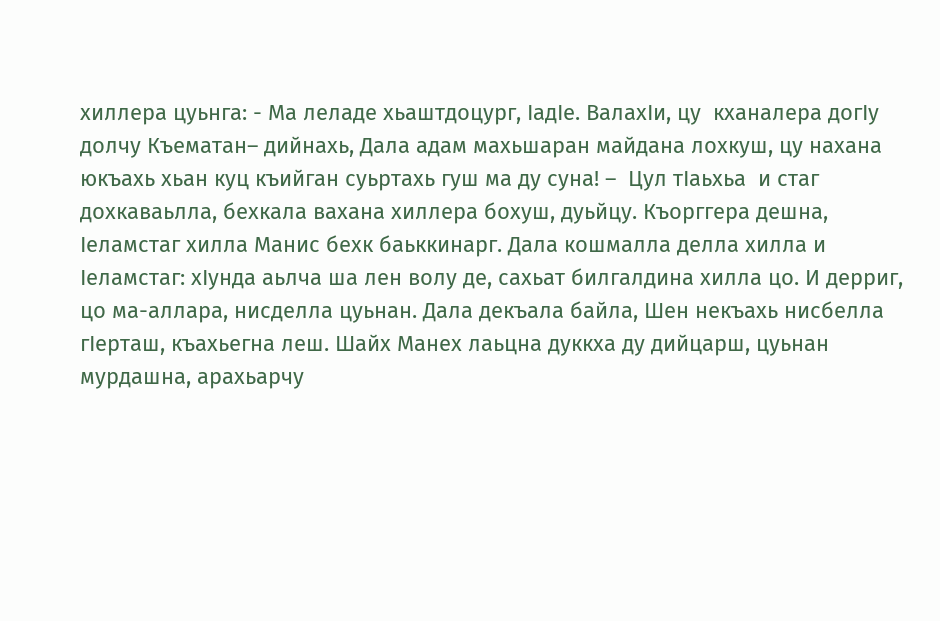хиллера цуьнга: - Ма леладе хьаштдоцург, IадIе. ВалахIи, цу  кханалера догIу долчу Къематан– дийнахь, Дала адам махьшаран майдана лохкуш, цу нахана юкъахь хьан куц къийган суьртахь гуш ма ду суна! –  Цул тIаьхьа  и стаг дохкаваьлла, бехкала вахана хиллера бохуш, дуьйцу. Къорггера дешна, Iеламстаг хилла Манис бехк баьккинарг. Дала кошмалла делла хилла и Iеламстаг: хIунда аьлча ша лен волу де, сахьат билгалдина хилла цо. И дерриг, цо ма-аллара, нисделла цуьнан. Дала декъала байла, Шен некъахь нисбелла гIерташ, къахьегна леш. Шайх Манех лаьцна дуккха ду дийцарш, цуьнан мурдашна, арахьарчу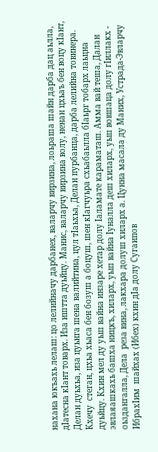нахана юкъахь лелаш: цо лелийначу дарбанех, валарчу вирзина, лоьраша шайн дарба дац аьлла, дIатесна кIант товарх. Иза иштта дуьйцу. Манис, валарчу вирзина волу, ненан цхьаъ бен воцу кIант, Делан дуьхьа, иза цуьнга шена валийтина, цул тIаьхьа, Делан пурбанца, дарба лелийна товинера. Кхечу  стеган, цхьа хьаса бен бозуш а боцуш, шен кIагчуьра схьабаьлла бIаьрг тобарх лаьцна дуьйцу. Кхин мел ду уьш вайна инзаре хетар долу Iаламате караматаш. Амма вай теша, Далан эвлаяашкахь башха ницкъ, хиларх, уьш вайна Iуналла деш хиларх, уьш вовшаца долу гIиллакх - оьздангалла, Дела  реза вина, лакхара долуш хиларх а. Цунна масала ду Маних, Устрада-Эвларчу ИбрахIим  шайхах (Ибех) кхин дIа долу Сугаипов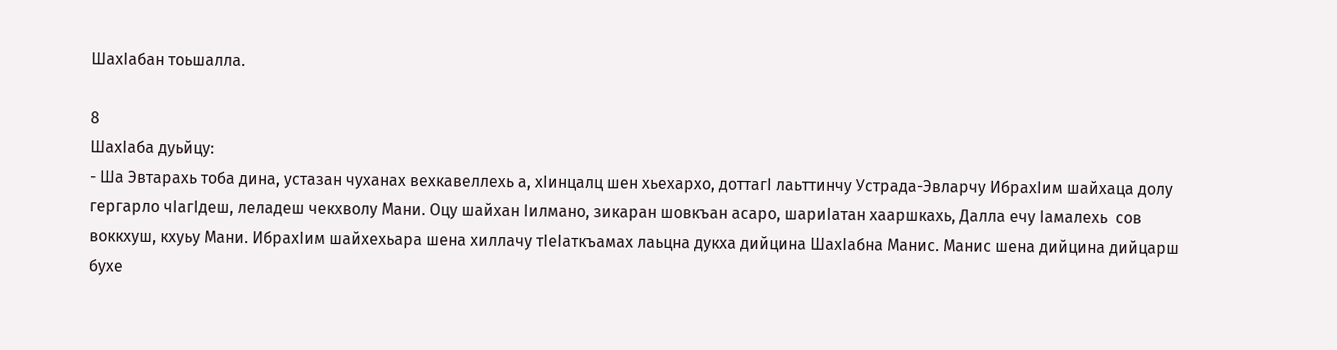ШахIабан тоьшалла.

8
ШахIаба дуьйцу:
- Ша Эвтарахь тоба дина, устазан чуханах вехкавеллехь а, хIинцалц шен хьехархо, доттагI лаьттинчу Устрада-Эвларчу ИбрахIим шайхаца долу гергарло чIагIдеш, леладеш чекхволу Мани. Оцу шайхан Iилмано, зикаран шовкъан асаро, шариIатан хааршкахь, Далла ечу Iамалехь  сов воккхуш, кхуьу Мани. ИбрахIим шайхехьара шена хиллачу тIеIаткъамах лаьцна дукха дийцина ШахIабна Манис. Манис шена дийцина дийцарш бухе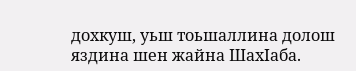дохкуш, уьш тоьшаллина долош яздина шен жайна ШахIаба.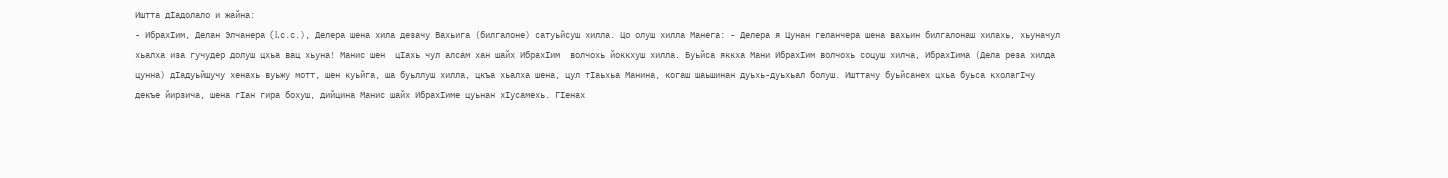Иштта дIадолало и жайна:
- ИбрахIим, Делан Элчанера (I.с.с.), Делера шена хила дезачу Вахьига (билгалоне) сатуьйсуш хилла. Цо олуш хилла Манега: - Делера я Цунан геланчера шена вахьин билгалонаш хилахь, хьуначул хьалха иза гучудер долуш цхьа вац хьуна! Манис шен  цIахь чул алсам хан шайх ИбрахIим  волчохь йоккхуш хилла. Буьйса яккха Мани ИбрахIим волчохь соцуш хилча, ИбрахIима (Дела реза хилда цунна) дIадуьйшучу хенахь вуьжу мотт, шен куьйга, ша буьллуш хилла, цкъа хьалха шена, цул тIаьхьа Манина, когаш шаьшинан дуьхь-дуьхьал болуш. Ишттачу буьйсанех цхьа буьса кхолагIчу декъе йирзича, шена гIан гира бохуш, дийцина Манис шайх ИбрахIиме цуьнан хIусамехь. ГIенах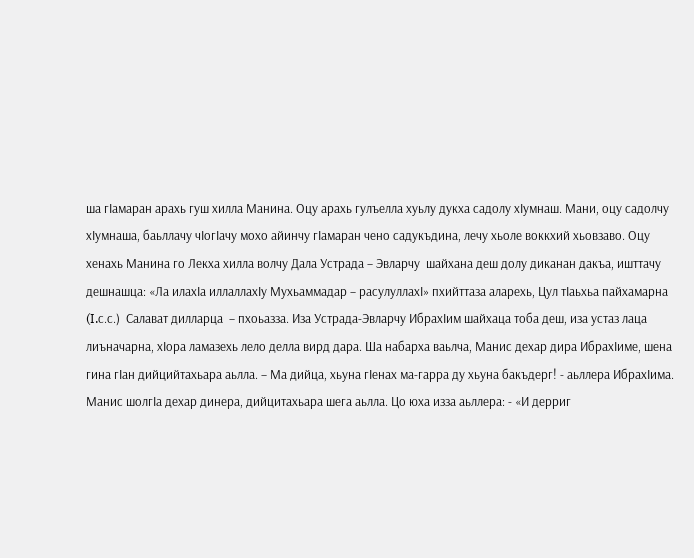ша гIамаран арахь гуш хилла Манина. Оцу арахь гулъелла хуьлу дукха садолу хIумнаш. Мани, оцу садолчу хIумнаша, баьллачу чIогIачу мохо айинчу гIамаран чено садукъдина, лечу хьоле воккхий хьовзаво. Оцу хенахь Манина го Лекха хилла волчу Дала Устрада – Эвларчу  шайхана деш долу диканан дакъа, ишттачу дешнашца: «Ла илахIа иллаллахIу Мухьаммадар – расулуллахI» пхийттаза аларехь, Цул тIаьхьа пайхамарна (I.с.с.)  Салават дилларца  – пхоьазза. Иза Устрада-Эвларчу ИбрахIим шайхаца тоба деш, иза устаз лаца лиъначарна, хIора ламазехь лело делла вирд дара. Ша набарха ваьлча, Манис дехар дира ИбрахIиме, шена гина гIан дийцийтахьара аьлла. – Ма дийца, хьуна гIенах ма-гарра ду хьуна бакъдерг! - аьллера ИбрахIима. Манис шолгIа дехар динера, дийцитахьара шега аьлла. Цо юха изза аьллера: - «И дерриг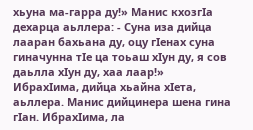хьуна ма-гарра ду!» Манис кхозгIа дехарца аьллера: - Суна иза дийца лааран бахьана ду, оцу гIенах суна гиначунна тIе ца тоьаш хIун ду, я сов даьлла хIун ду, хаа лаар!» ИбрахIима, дийца хьайна хIета, аьллера. Манис дийцинера шена гина гIан. ИбрахIима, ла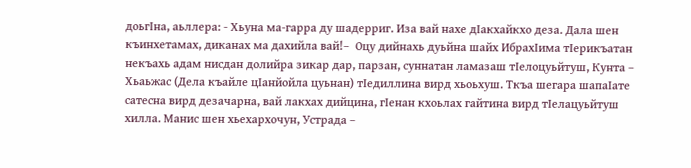доьгIна, аьллера: - Хьуна ма-гарра ду шадерриг. Иза вай нахе дIакхайкхо деза. Дала шен къинхетамах, диканах ма дахийла вай!–  Оцу дийнахь дуьйна шайх ИбрахIима тIерикъатан некъахь адам нисдан долийра зикар дар, парзан, суннатан ламазаш тIелоцуьйтуш, Кунта – Хьаьжас (Дела къайле цIанйойла цуьнан) тIедиллина вирд хьоьхуш. Ткъа шегара шапаIате сатесна вирд дезачарна, вай лакхах дийцина, гIенан кхоьлах гайтина вирд тIелацуьйтуш  хилла. Манис шен хьехархочун, Устрада –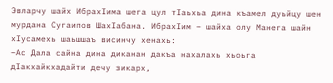Эвларчу шайх ИбрахIима шега цул тIаьхьа дина къамел дуьйцу шен мурдана Сугаипов ШахIабана. ИбрахIим – шайха олу Манега шайн хIусамехь шаьшшаъ висинчу хенахь:
–Ас Дала сайна дина диканан дакъа нахалахь хьоьга дIакхайкхадайти дечу зикарх,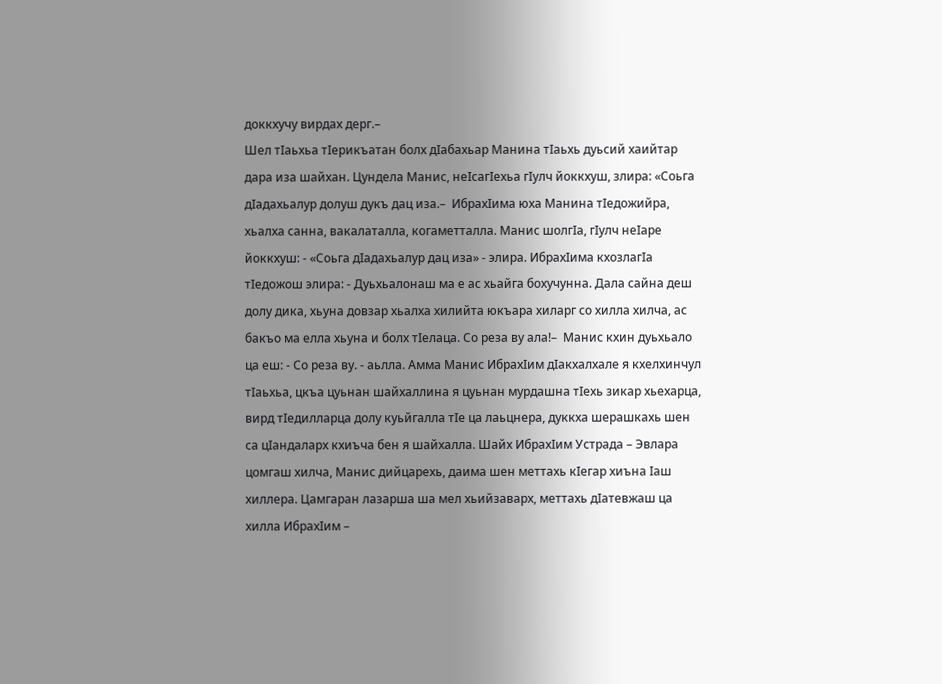доккхучу вирдах дерг.–
Шел тIаьхьа тIерикъатан болх дIабахьар Манина тIаьхь дуьсий хаийтар дара иза шайхан. Цундела Манис, неIсагIехьа гIулч йоккхуш, злира: «Соьга дIадахьалур долуш дукъ дац иза.–  ИбрахIима юха Манина тIедожийра, хьалха санна, вакалаталла, когаметталла. Манис шолгIа, гIулч неIаре йоккхуш: - «Соьга дIадахьалур дац иза» - элира. ИбрахIима кхозлагIа тIедожош элира: - Дуьхьалонаш ма е ас хьайга бохучунна. Дала сайна деш долу дика, хьуна довзар хьалха хилийта юкъара хиларг со хилла хилча, ас бакъо ма елла хьуна и болх тIелаца. Со реза ву ала!–  Манис кхин дуьхьало ца еш: - Со реза ву. - аьлла. Амма Манис ИбрахIим дIакхалхале я кхелхинчул тIаьхьа, цкъа цуьнан шайхаллина я цуьнан мурдашна тIехь зикар хьехарца, вирд тIедилларца долу куьйгалла тIе ца лаьцнера, дуккха шерашкахь шен са цIандаларх кхиъча бен я шайхалла. Шайх ИбрахIим Устрада – Эвлара цомгаш хилча, Манис дийцарехь, даима шен меттахь кIегар хиъна Iаш хиллера. Цамгаран лазарша ша мел хьийзаварх, меттахь дIатевжаш ца хилла ИбрахIим –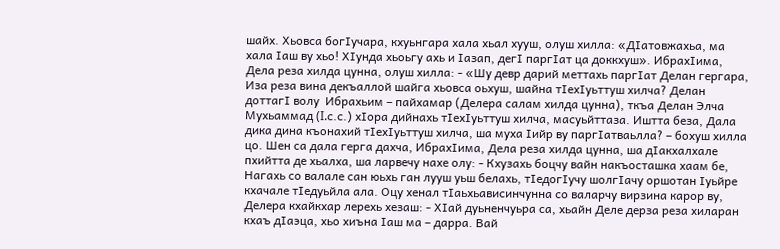шайх. Хьовса богIучара, кхуьнгара хала хьал хууш, олуш хилла: «ДIатовжахьа, ма хала Iаш ву хьо! ХIунда хьоьгу ахь и Iазап, дегI паргIат ца доккхуш». ИбрахIима, Дела реза хилда цунна, олуш хилла: - «Шу девр дарий меттахь паргIат Делан гергара, Иза реза вина декъаллой шайга хьовса оьхуш, шайна тIехIуьттуш хилча? Делан доттагI волу  Ибрахьим – пайхамар (Делера салам хилда цунна), ткъа Делан Элча Мухьаммад (I.с.с.) хIора дийнахь тIехIуьттуш хилча, масуьйттаза. Иштта беза, Дала дика дина къонахий тIехIуьттуш хилча, ша муха Iийр ву паргIатваьлла? – бохуш хилла цо. Шен са дала герга дахча, ИбрахIима, Дела реза хилда цунна, ша дIакхалхале пхийтта де хьалха, ша ларвечу нахе олу: - Кхузахь боцчу вайн накъосташка хаам бе, Нагахь со валале сан юьхь ган лууш уьш белахь, тIедогIучу шолгIачу оршотан Iуьйре кхачале тIедуьйла ала. Оцу хенал тIаьхьависинчунна со валарчу вирзина карор ву, Делера кхайкхар лерехь хезаш: - ХIай дуьненчуьра са, хьайн Деле дерза реза хиларан кхаъ дIаэца, хьо хиъна Iаш ма – дарра. Вай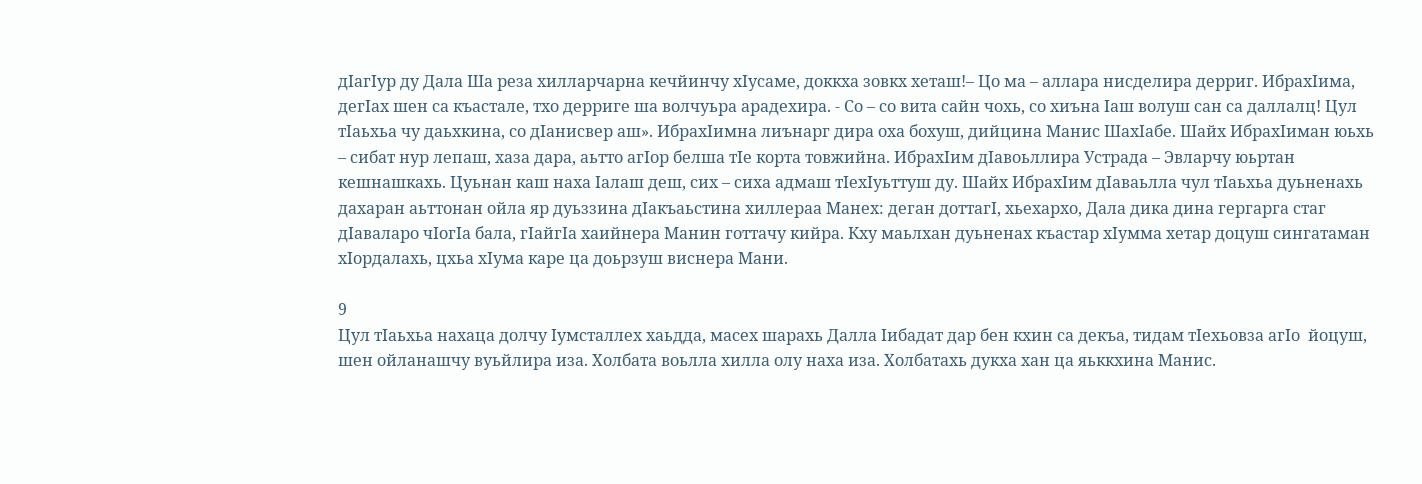дIагIур ду Дала Ша реза хилларчарна кечйинчу хIусаме, доккха зовкх хеташ!– Цо ма – аллара нисделира дерриг. ИбрахIима, дегIах шен са къастале, тхо дерриге ша волчуьра арадехира. - Со – со вита сайн чохь, со хиъна Iаш волуш сан са даллалц! Цул тIаьхьа чу даьхкина, со дIанисвер аш». ИбрахIимна лиънарг дира оха бохуш, дийцина Манис ШахIабе. Шайх ИбрахIиман юьхь – сибат нур лепаш, хаза дара, аьтто агIор белша тIе корта товжийна. ИбрахIим дIавоьллира Устрада – Эвларчу юьртан кешнашкахь. Цуьнан каш наха Iалаш деш, сих – сиха адмаш тIехIуьттуш ду. Шайх ИбрахIим дIаваьлла чул тIаьхьа дуьненахь дахаран аьттонан ойла яр дуьззина дIакъаьстина хиллераа Манех: деган доттагI, хьехархо, Дала дика дина гергарга стаг дIаваларо чIогIа бала, гIайгIа хаийнера Манин готтачу кийра. Кху маьлхан дуьненах къастар хIумма хетар доцуш сингатаман хIордалахь, цхьа хIума каре ца доьрзуш виснера Мани.

9
Цул тIаьхьа нахаца долчу Iумсталлех хаьдда, масех шарахь Далла Iибадат дар бен кхин са декъа, тидам тIехьовза агIо  йоцуш, шен ойланашчу вуьйлира иза. Холбата воьлла хилла олу наха иза. Холбатахь дукха хан ца яьккхина Манис.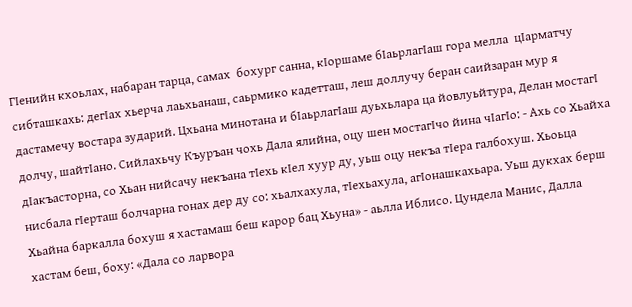ГIенийн кхоьлах, набаран тарца, самах  бохург санна, кIоршаме бIаьрлагIаш гора мелла  цIарматчу сибташкахь: дегIах хьерча лаьхьанаш, саьрмико кадетташ, леш доллучу беран саийзаран мур я дастамечу востара зударий. Цхьана минотана и бIаьрлагIаш дуьхьлара ца йовлуьйтура, Делан мостагI долчу, шайтIано. Сийлахьчу Къуръан чохь Дала ялийна, оцу шен мостагIчо йина чIагIо: - Ахь со Хьайха дIакъасторна, со Хьан нийсачу некъана тIехь кIел хуур ду, уьш оцу некъа тIера галбохуш. Хьоьца нисбала гIерташ болчарна гонах дер ду со: хьалхахула, тIехьахула, агIонашкахьара. Уьш дукхах берш Хьайна баркалла бохуш я хастамаш беш карор бац Хьуна» - аьлла Иблисо. Цундела Манис, Далла хастам беш, боху: «Дала со ларвора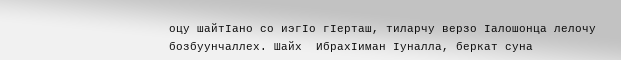оцу шайтIано со иэгIо гIерташ, тиларчу верзо Iалошонца лелочу бозбуунчаллех. Шайх  ИбрахIиман Iуналла, беркат суна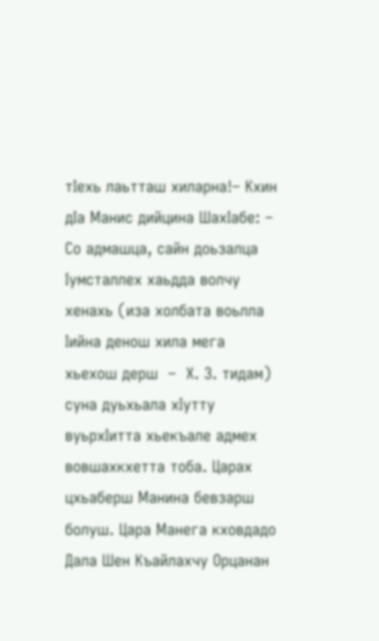тIехь лаьтташ хиларна!– Кхин дIа Манис дийцина ШахIабе: – Со адмашца, сайн доьзалца Iумсталлех хаьдда волчу хенахь (иза холбата воьлла Iийна денош хила мега хьехош дерш  –  Х. З. тидам) суна дуьхьала хIутту вуьрхIитта хьекъале адмех вовшахкхетта тоба. Царах цхьаберш Манина бевзарш  болуш. Цара Манега кховдадо Дала Шен Къайлахчу Орцанан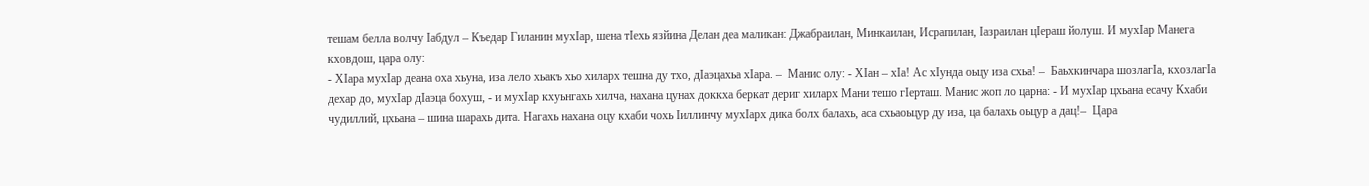тешам белла волчу Iабдул – Къедар Гиланин мухIар, шена тIехь язйина Делан деа маликан: Джабраилан, Минкаилан, Исрапилан, Iазраилан цIераш йолуш. И мухIар Манега кховдош, цара олу:
- ХIара мухIар деана оха хьуна, иза лело хьакъ хьо хиларх тешна ду тхо, дIаэцахьа хIара. –  Манис олу: - ХIан – хIа! Ас хIунда оьцу иза схьа! –  Баьхкинчара шозлагIа, кхозлагIа дехар до, мухIар дIаэца бохуш, - и мухIар кхуьнгахь хилча, нахана цунах доккха беркат дериг хиларх Мани тешо гIерташ. Манис жоп ло царна: - И мухIар цхьана есачу Кхаби чудиллий, цхьана – шина шарахь дита. Нагахь нахана оцу кхаби чохь Iиллинчу мухIарх дика болх балахь, аса схьаоьцур ду иза, ца балахь оьцур а дац!–  Цара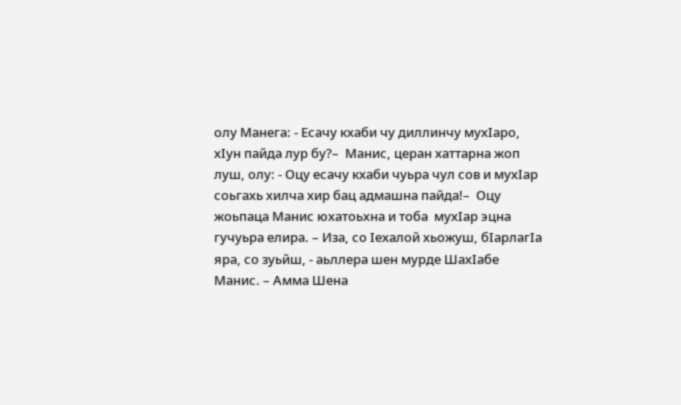олу Манега: - Есачу кхаби чу диллинчу мухIаро, хIун пайда лур бу?–  Манис, церан хаттарна жоп луш, олу: - Оцу есачу кхаби чуьра чул сов и мухIар соьгахь хилча хир бац адмашна пайда!–  Оцу жоьпаца Манис юхатоьхна и тоба  мухIар эцна гучуьра елира. – Иза, со Iехалой хьожуш, бIарлагIа яра, со зуьйш, - аьллера шен мурде ШахIабе Манис. – Амма Шена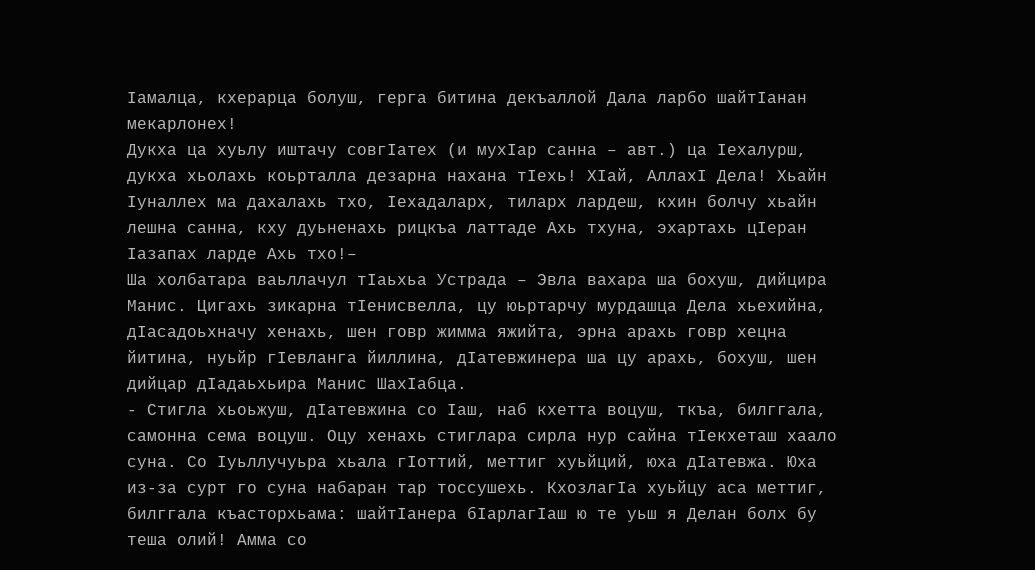Iамалца, кхерарца болуш, герга битина декъаллой Дала ларбо шайтIанан мекарлонех!
Дукха ца хуьлу иштачу совгIатех (и мухIар санна – авт.) ца Iехалурш, дукха хьолахь коьрталла дезарна нахана тIехь! ХIай, АллахI Дела! Хьайн Iуналлех ма дахалахь тхо, Iехадаларх, тиларх лардеш, кхин болчу хьайн лешна санна, кху дуьненахь рицкъа латтаде Ахь тхуна, эхартахь цIеран Iазапах ларде Ахь тхо!–
Ша холбатара ваьллачул тIаьхьа Устрада – Эвла вахара ша бохуш, дийцира Манис. Цигахь зикарна тIенисвелла, цу юьртарчу мурдашца Дела хьехийна, дIасадоьхначу хенахь, шен говр жимма яжийта, эрна арахь говр хецна йитина, нуьйр гIевланга йиллина, дIатевжинера ша цу арахь, бохуш, шен дийцар дIадаьхьира Манис ШахIабца.
- Стигла хьоьжуш, дIатевжина со Iаш, наб кхетта воцуш, ткъа, билггала, самонна сема воцуш. Оцу хенахь стиглара сирла нур сайна тIекхеташ хаало суна. Со Iуьллучуьра хьала гIоттий, меттиг хуьйций, юха дIатевжа. Юха из-за сурт го суна набаран тар тоссушехь. КхозлагIа хуьйцу аса меттиг, билггала къасторхьама: шайтIанера бIарлагIаш ю те уьш я Делан болх бу теша олий! Амма со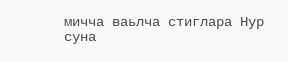мичча ваьлча стиглара Нур суна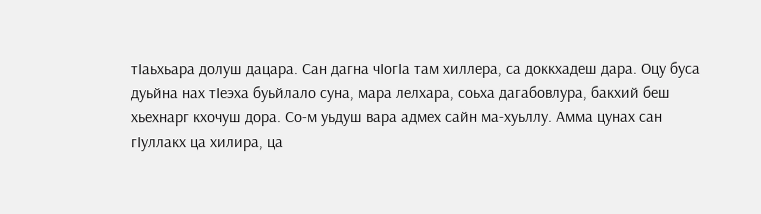тIаьхьара долуш дацара. Сан дагна чIогIа там хиллера, са доккхадеш дара. Оцу буса дуьйна нах тIеэха буьйлало суна, мара лелхара, соьха дагабовлура, бакхий беш хьехнарг кхочуш дора. Со-м уьдуш вара адмех сайн ма-хуьллу. Амма цунах сан гIуллакх ца хилира, ца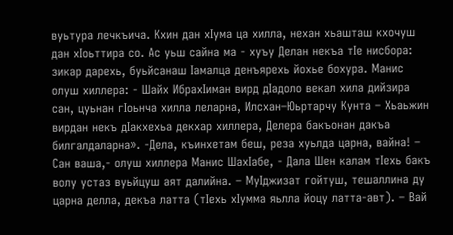вуьтура лечкъича. Кхин дан хIума ца хилла, нехан хьашташ кхочуш дан хIоьттира со. Ас уьш сайна ма - хуъу Делан некъа тIе нисбора: зикар дарехь, буьйсанаш Iамалца денъярехь йохье бохура. Манис олуш хиллера: - Шайх ИбрахIиман вирд дIадоло векал хила дийзира сан, цуьнан гIоьнча хилла леларна, Илсхан–Юьртарчу Кунта – Хьаьжин вирдан некъ дIакхехьа декхар хиллера, Делера бакъонан дакъа билгалдаларна». -Дела, къинхетам беш, реза хуьлда царна, вайна! – Сан ваша,- олуш хиллера Манис ШахIабе, - Дала Шен калам тIехь бакъ волу устаз вуьйцуш аят далийна. – МуIджизат гойтуш, тешаллина ду царна делла, декъа латта (тIехь хIумма яьлла йоцу латта-авт). – Вай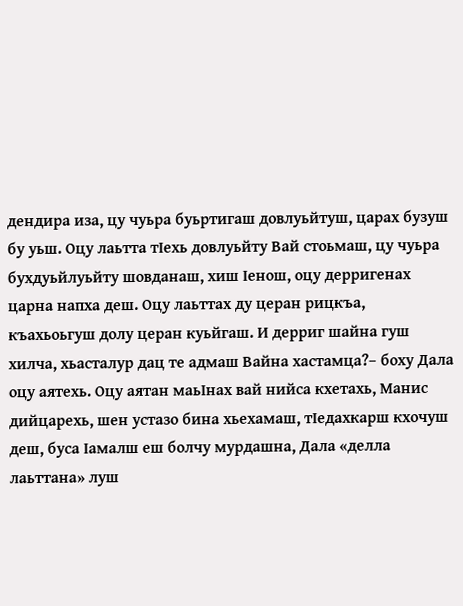дендира иза, цу чуьра буьртигаш довлуьйтуш, царах бузуш бу уьш. Оцу лаьтта тIехь довлуьйту Вай стоьмаш, цу чуьра бухдуьйлуьйту шовданаш, хиш Iенош, оцу дерригенах царна напха деш. Оцу лаьттах ду церан рицкъа, къахьоьгуш долу церан куьйгаш. И дерриг шайна гуш хилча, хьасталур дац те адмаш Вайна хастамца?– боху Дала оцу аятехь. Оцу аятан маьIнах вай нийса кхетахь, Манис дийцарехь, шен устазо бина хьехамаш, тIедахкарш кхочуш деш, буса Iамалш еш болчу мурдашна, Дала «делла лаьттана» луш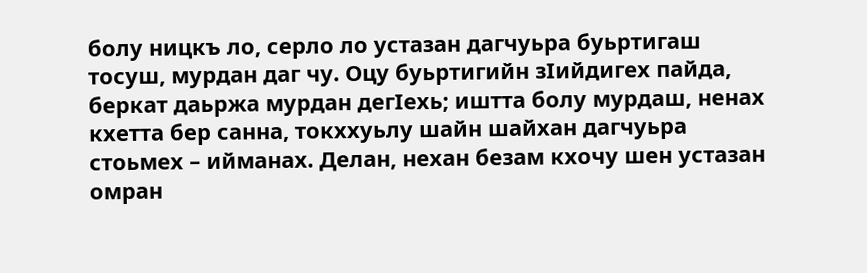болу ницкъ ло, серло ло устазан дагчуьра буьртигаш тосуш, мурдан даг чу. Оцу буьртигийн зIийдигех пайда, беркат даьржа мурдан дегIехь; иштта болу мурдаш, ненах кхетта бер санна, токххуьлу шайн шайхан дагчуьра стоьмех – ийманах. Делан, нехан безам кхочу шен устазан омран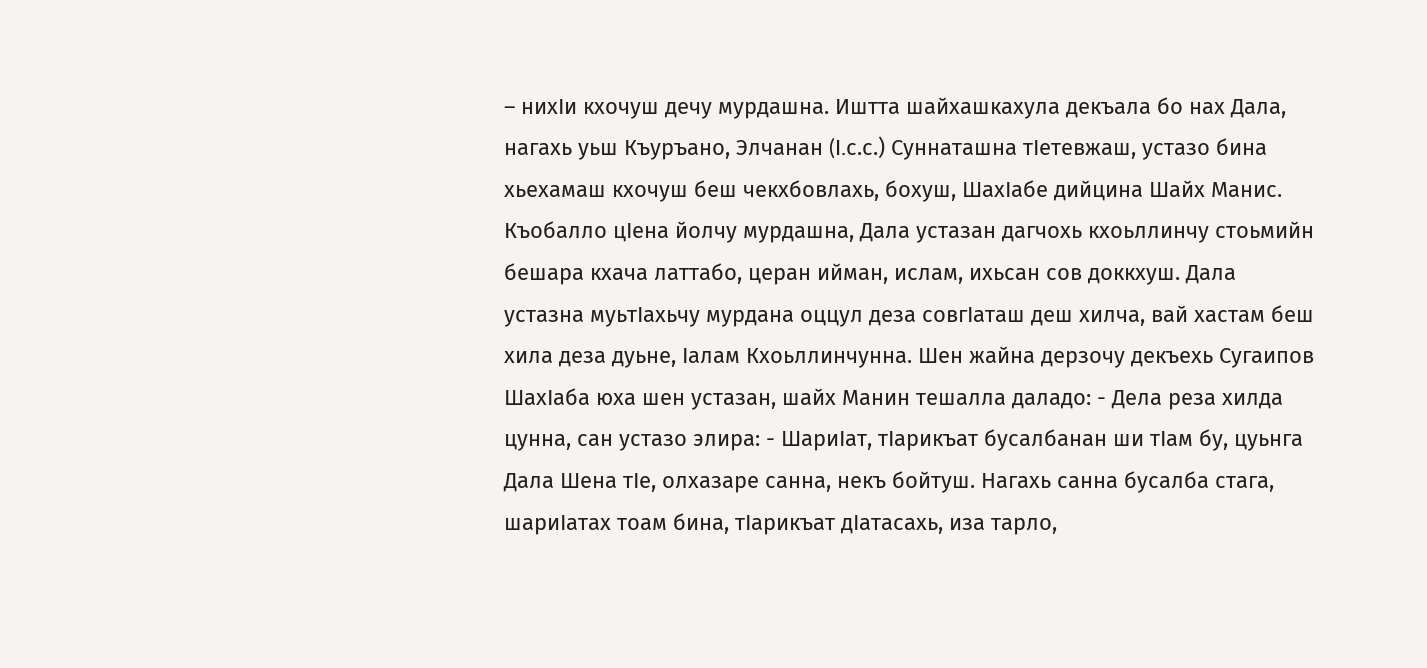– нихIи кхочуш дечу мурдашна. Иштта шайхашкахула декъала бо нах Дала, нагахь уьш Къуръано, Элчанан (I.с.с.) Суннаташна тIетевжаш, устазо бина хьехамаш кхочуш беш чекхбовлахь, бохуш, ШахIабе дийцина Шайх Манис. Къобалло цIена йолчу мурдашна, Дала устазан дагчохь кхоьллинчу стоьмийн бешара кхача латтабо, церан ийман, ислам, ихьсан сов доккхуш. Дала устазна муьтIахьчу мурдана оццул деза совгIаташ деш хилча, вай хастам беш хила деза дуьне, Iалам Кхоьллинчунна. Шен жайна дерзочу декъехь Сугаипов ШахIаба юха шен устазан, шайх Манин тешалла даладо: - Дела реза хилда цунна, сан устазо элира: - ШариIат, тIарикъат бусалбанан ши тIам бу, цуьнга Дала Шена тIе, олхазаре санна, некъ бойтуш. Нагахь санна бусалба стага, шариIатах тоам бина, тIарикъат дIатасахь, иза тарло,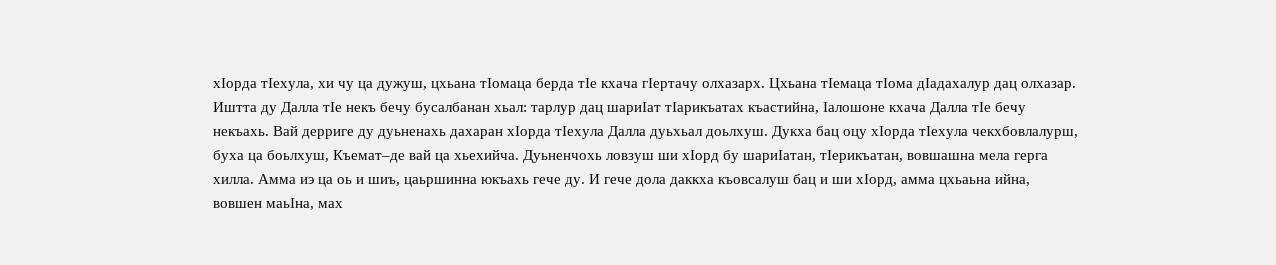хIорда тIехула, хи чу ца дужуш, цхьана тIомаца берда тIе кхача гIертачу олхазарх. Цхьана тIемаца тIома дIадахалур дац олхазар. Иштта ду Далла тIе некъ бечу бусалбанан хьал: тарлур дац шариIат тIарикъатах къастийна, Iалошоне кхача Далла тIе бечу некъахь. Вай дерриге ду дуьненахь дахаран хIорда тIехула Далла дуьхьал доьлхуш. Дукха бац оцу хIорда тIехула чекхбовлалурш, буха ца боьлхуш, Къемат–де вай ца хьехийча. Дуьненчохь ловзуш ши хIорд бу шариIатан, тIерикъатан, вовшашна мела герга хилла. Амма иэ ца оь и шиъ, цаьршинна юкъахь гече ду. И гече дола даккха къовсалуш бац и ши хIорд, амма цхьаьна ийна, вовшен маьIна, мах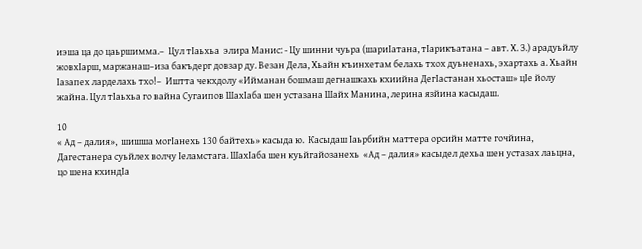иэша ца до цаьршимма.–  Цул тIаьхьа  элира Манис: - Цу шинни чуьра (шариIатана, тIарикъатана – авт. Х. З.) арадуьйлу жовхIарш, маржанаш–иза бакъдерг довзар ду. Везан Дела, Хьайн къинхетам белахь тхох дуьненахь, эхартахь а. Хьайн Iазапех ларделахь тхо!–  Иштта чекхдолу «Ийманан бошмаш дегнашкахь кхиийна ДегIастанан хьосташ» цIе йолу жайна. Цул тIаьхьа го вайна Сугаипов ШахIаба шен устазана Шайх Манина, лерина язйина касыдаш.

10
« Ад – далия»,  шишша могIанехь 130 байтехь» касыда ю.  Касыдаш Iаьрбийн маттера орсийн матте гочйина, Дагестанера суьйлех волчу Iеламстага. ШахIаба шен куьйгайозанехь  «Ад – далия» касыдел дехьа шен устазах лаьцна, цо шена кхиндIа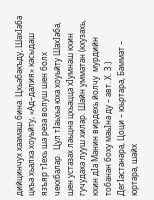дийцинчух хаамаш бина. Цхьабакъду, ШахIаба цкъа хьалха хоуьйту, «Ад–далия» касыдаш язъяр тIехь ша реза волуш шен болх чекхбалар.  Цул тIаьхьа юха хоуьйту ШахIаба, шен устазах лаьцна цхьацца хIумнаш кхин гучудаха лууш хилар. Шайн умматан (кхузахь, кхин дIа Манин вирдехь йолчу  мурдийн тобанан боху маьIна ду – авт. Х. З.) ДегIастанара, Цоци – юьртара, Баммат – юртара, шайх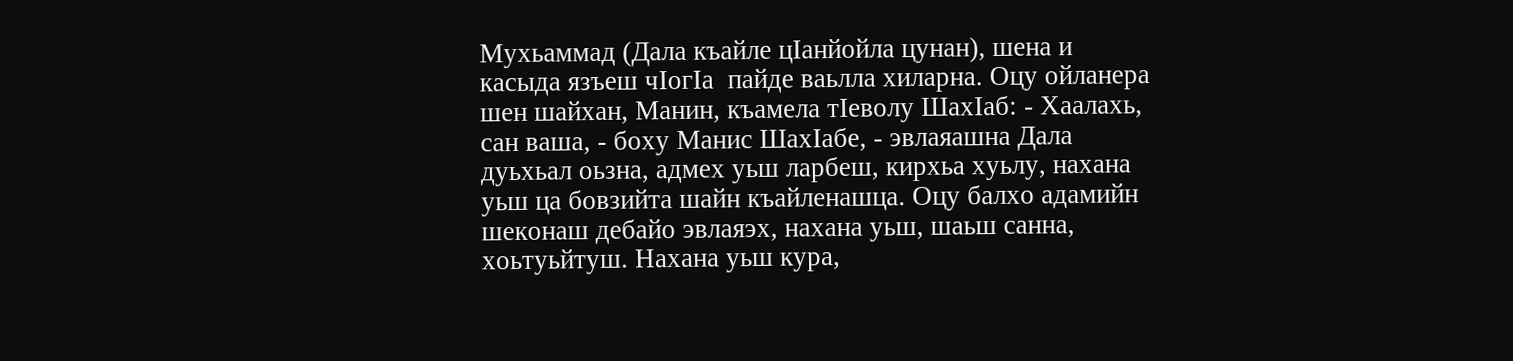Мухьаммад (Дала къайле цIанйойла цунан), шена и касыда язъеш чIогIа  пайде ваьлла хиларна. Оцу ойланера шен шайхан, Манин, къамела тIеволу ШахIаб: - Хаалахь, сан ваша, - боху Манис ШахIабе, - эвлаяашна Дала дуьхьал оьзна, адмех уьш ларбеш, кирхьа хуьлу, нахана уьш ца бовзийта шайн къайленашца. Оцу балхо адамийн шеконаш дебайо эвлаяэх, нахана уьш, шаьш санна, хоьтуьйтуш. Нахана уьш кура,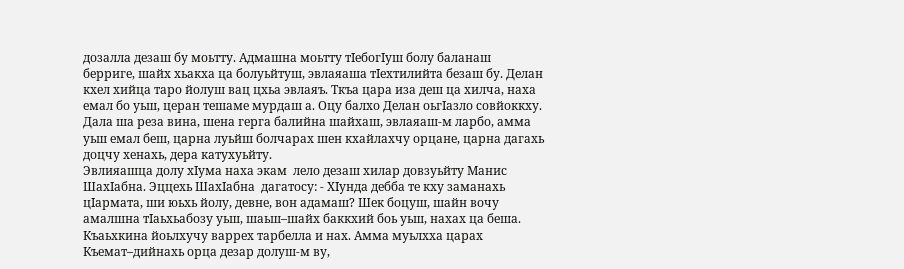дозалла дезаш бу моьтту. Адмашна моьтту тIебогIуш болу баланаш берриге, шайх хьакха ца болуьйтуш, эвлаяаша тIехтилийта безаш бу. Делан кхел хийца таро йолуш вац цхьа эвлаяъ. Ткъа цара иза деш ца хилча, наха емал бо уьш, церан тешаме мурдаш а. Оцу балхо Делан оьгIазло совйоккху. Дала ша реза вина, шена герга балийна шайхаш, эвлаяаш-м ларбо, амма уьш емал беш, царна луьйш болчарах шен кхайлахчу орцане, царна дагахь доцчу хенахь, дера катухуьйту.
Эвлияашца долу хIума наха экам  лело дезаш хилар довзуьйту Манис ШахIабна. Эццехь ШахIабна  дагатосу: - ХIунда дебба те кху заманахь цIармата, ши юьхь йолу, девне, вон адамаш? Шек боцуш, шайн вочу амалшна тIаьхьабозу уьш, шаьш–шайх баккхий боь уьш, нахах ца беша. Къаьхкина йоьлхучу варрех тарбелла и нах. Амма муьлхха царах Къемат–дийнахь орца дезар долуш-м ву,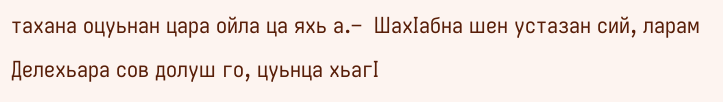тахана оцуьнан цара ойла ца яхь а.–  ШахIабна шен устазан сий, ларам Делехьара сов долуш го, цуьнца хьагI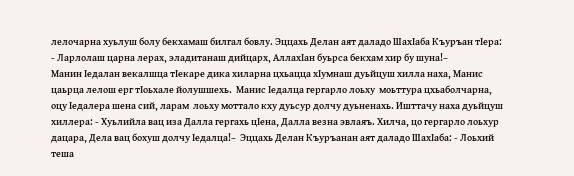лелочарна хуьлуш болу бекхамаш билгал бовлу. Эццахь Делан аят даладо ШахIаба Къуръан тIера:  - Ларлолаш царна лерах, эладитанаш дийцарх, АллахIан буьрса бекхам хир бу шуна!–
Манин Iедалан векалшца тIекаре дика хиларна цхьацца хIумнаш дуьйцуш хилла наха, Манис цаьрца лелош ерг тIоьхале йолушшехь.  Манис Iедалца гергарло лоьху  моьттура цхьаболчарна, оцу Iедалера шена сий, ларам  лоьху моттало кху дуьсур долчу дуьненахь. Ишттачу наха дуьйцуш хиллера: - Хуьлийла вац иза Далла гергахь цIена, Далла везна эвлаяъ. Хилча, цо гергарло лоьхур дацара, Дела вац бохуш долчу Iедалца!–  Эццахь Делан Къуръанан аят даладо ШахIаба: - Лоьхий теша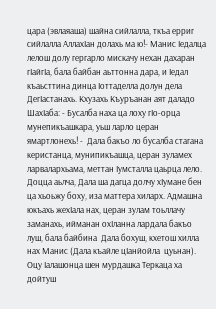цара (эвлаяаша) шайна сийлалла, ткъа ерриг сийлалла АллахIан долахь ма ю!- Манис Iедалца лелош долу гергарло мискачу нехан дахаран гIайгIа, бала байбан аьттонна дара, и Iедал къаьсттина динца Iоттаделла долун дела ДегIастанахь. Кхузахь Къуръанан аят даладо ШахIаба: - Бусалба наха ца лоху гIо-орца  мунепикъашкара, уьш ларло церан ямартлонехь! -  Дала бакъо ло бусалба стагана керистанца, мунипикъашца, церан зуламех ларвалархьама, меттан Iумсталла цаьрца лело. Доцца аьлча, Дала ша дагца долчу хIумане бен ца хьоьжу боху, иза маттера хиларх. Адмашна юкъахь жехIала нах, церан зулам тоьллачу заманахь, ийманан охIланна лардала бакъо луш, бала байбина  Дала бохуш, кхетош хилла нах Манис (Дала къайле цIанйойла  цуьнан). Оцу Iалашонца шен мурдашка Теркаца ха дойтуш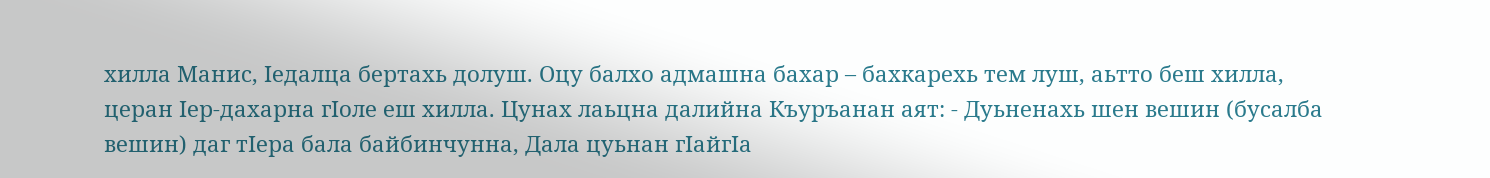хилла Манис, Iедалца бертахь долуш. Оцу балхо адмашна бахар – бахкарехь тем луш, аьтто беш хилла, церан Iер-дахарна гIоле еш хилла. Цунах лаьцна далийна Къуръанан аят: - Дуьненахь шен вешин (бусалба вешин) даг тIера бала байбинчунна, Дала цуьнан гIайгIа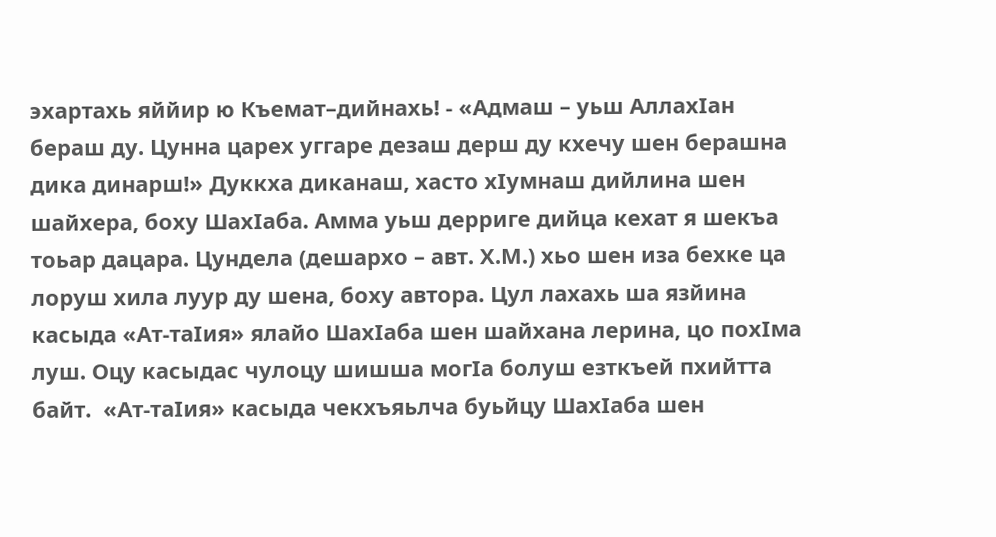эхартахь яййир ю Къемат–дийнахь! - «Адмаш – уьш АллахIан бераш ду. Цунна царех уггаре дезаш дерш ду кхечу шен берашна дика динарш!» Дуккха диканаш, хасто хIумнаш дийлина шен шайхера, боху ШахIаба. Амма уьш дерриге дийца кехат я шекъа тоьар дацара. Цундела (дешархо – авт. Х.М.) хьо шен иза бехке ца лоруш хила луур ду шена, боху автора. Цул лахахь ша язйина касыда «Ат-таIия» ялайо ШахIаба шен шайхана лерина, цо похIма луш. Оцу касыдас чулоцу шишша могIа болуш езткъей пхийтта байт.  «Ат-таIия» касыда чекхъяьлча буьйцу ШахIаба шен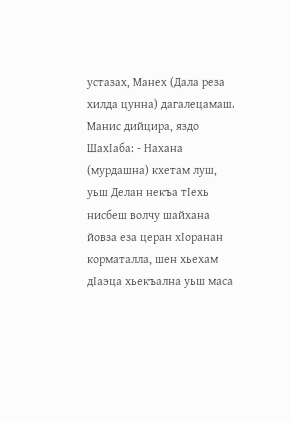устазах, Манех (Дала реза хилда цунна) дагалецамаш.
Манис дийцира, яздо ШахIаба: - Нахана (мурдашна) кхетам луш, уьш Делан некъа тIехь нисбеш волчу шайхана йовза еза церан хIоранан корматалла, шен хьехам дIаэца хьекъална уьш маса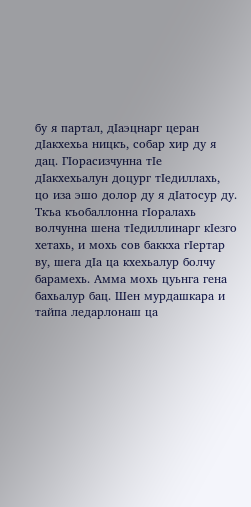бу я партал, дIаэцнарг церан дIакхехьа ницкъ, собар хир ду я дац. ГIорасизчунна тIе дIакхехьалун доцург тIедиллахь, цо иза эшо долор ду я дIатосур ду. Ткъа къобаллонна гIоралахь волчунна шена тIедиллинарг кIезго хетахь, и мохь сов баккха гIертар ву, шега дIа ца кхехьалур болчу барамехь. Амма мохь цуьнга гена бахьалур бац. Шен мурдашкара и тайпа ледарлонаш ца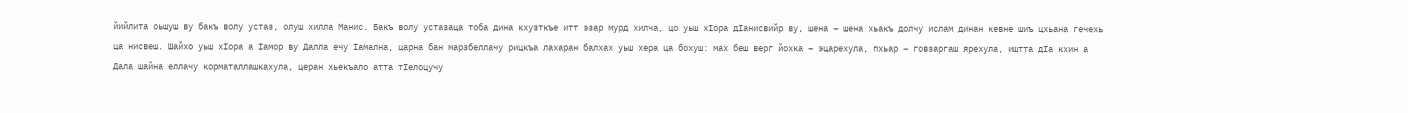йийлита оьшуш ву бакъ волу устаз, олуш хилла Манис. Бакъ волу устазаца тоба дина кхузткъе итт эзар мурд хилча, цо уьш хIора дIанисвийр ву, шена – шена хьакъ долчу ислам динан кевне шиъ цхьана гечехь ца нисвеш. Шайхо уьш хIора а Iамор ву Далла ечу Iамална, царна бан марзбеллачу рицкъа лахаран балхах уьш хера ца бохуш: мах беш верг йохка – эцарехула, пхьар – говзаргаш ярехула, иштта дIа кхин а Дала шайна еллачу корматаллашкахула, церан хьекъало атта тIелоцучу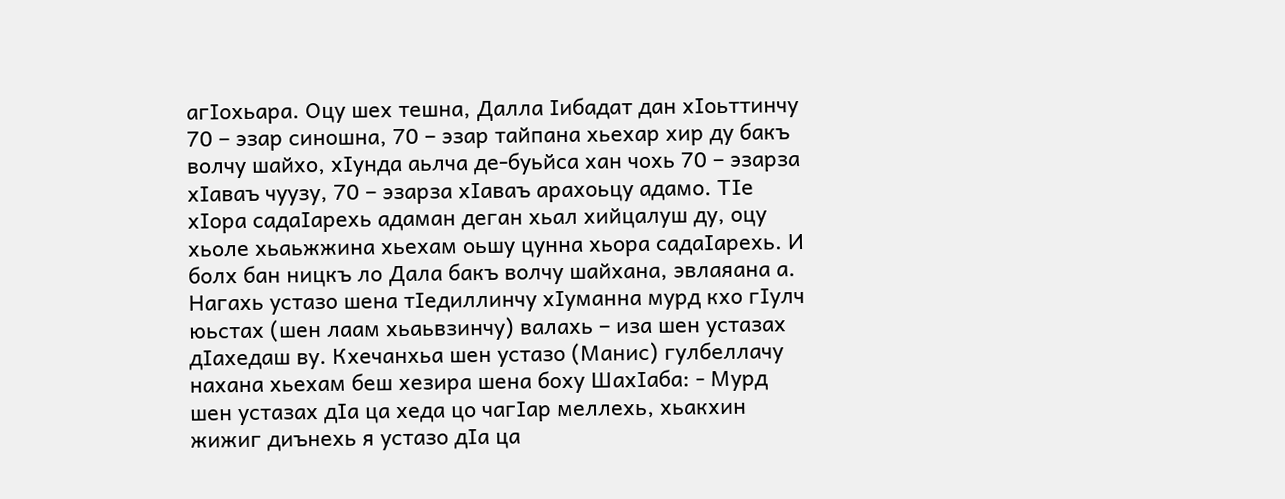агIохьара. Оцу шех тешна, Далла Iибадат дан хIоьттинчу 70 – эзар синошна, 70 – эзар тайпана хьехар хир ду бакъ волчу шайхо, хIунда аьлча де-буьйса хан чохь 70 – эзарза хIаваъ чуузу, 70 – эзарза хIаваъ арахоьцу адамо. ТIе хIора садаIарехь адаман деган хьал хийцалуш ду, оцу хьоле хьаьжжина хьехам оьшу цунна хьора садаIарехь. И болх бан ницкъ ло Дала бакъ волчу шайхана, эвлаяана а. Нагахь устазо шена тIедиллинчу хIуманна мурд кхо гIулч юьстах (шен лаам хьаьвзинчу) валахь – иза шен устазах дIахедаш ву. Кхечанхьа шен устазо (Манис) гулбеллачу нахана хьехам беш хезира шена боху ШахIаба: - Мурд шен устазах дIа ца хеда цо чагIар меллехь, хьакхин жижиг диънехь я устазо дIа ца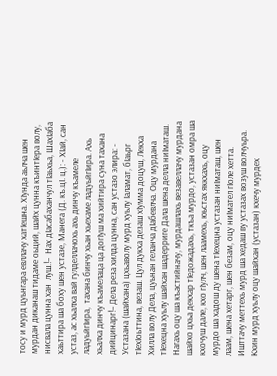тосу и мурд цуьнгара евллачу хатIешна. ХIунда аьлча шен мурдан диканаш тидаме оьций, шайх цунна къинтIера волу, нисвала цунна хан  луш.!–  Нах дIасабаханчул тIаьхьа, ШахIаба хаьттира ша боху шен устазе, Манега (Д. къ.цI. ц.): - ХIай, сан устаз, ас хьалха вай гулделлачохь ахь динчу къамеле ладуьйгIира,  тахана бинчу хьан хьехаме ладуьйгIира. Ахь хьалха динчу къамелаца ца догIуш ма хийтира суна тахана дийцинарг!– Дела реза хилда цунна, сан устазо элира: - Устазана (шайхана) цхьаволу мурд хуьлу Iаламат, бIаьрг тIехIоьттина, везаш. Цул дукха дезаш хIумма доцуш, Лекха Хилла волу Дела, цуьнан геланча дIабевлча. Оцу мурдана тIехецна хуьлу шайхан шадерриге Дала шена делла ниIматаш. Нагахь оцу ша къастийначу, мурдашлахь везавеллачу мурдана шайхо цхьа декхар тIедожадахь, ткъа мурдо, устазан омра ша кхочуш дале, кхо гIулч, шен лаамехь, юьстах яккхахь, оцу мурдо ша хадош ду шена тIехецна устазан ниIматаш, шен лаам, шена хетарг, шен безам, оцу ниIмател гIоле хетта. Ишттачу меттехь мурд ша хедаш ву устазах возуш волчуьра. Кхин мурд хуьлу оцу шайхан (устазан) кхечу мурдех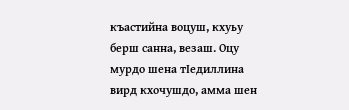къастийна воцуш, кхуьу берш санна, везаш. Оцу мурдо шена тIедиллина вирд кхочушдо, амма шен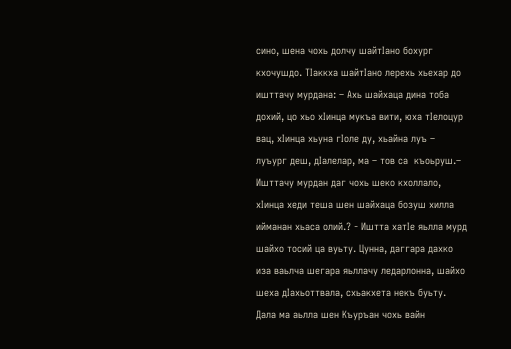сино, шена чохь долчу шайтIано бохург кхочушдо. ТIаккха шайтIано лерехь хьехар до ишттачу мурдана: – Ахь шайхаца дина тоба дохий, цо хьо хIинца мукъа вити, юха тIелоцур вац, хIинца хьуна гIоле ду, хьайна луъ – луъург деш, дIалелар, ма – тов са  къоьруш.–  Ишттачу мурдан даг чохь шеко кхоллало, хIинца хеди теша шен шайхаца бозуш хилла ийманан хьаса олий.? - Иштта хатIе яьлла мурд шайхо тосий ца вуьту. Цунна, даггара дахко иза ваьлча шегара яьллачу ледарлонна, шайхо шеха дIахьоттвала, схьакхета некъ буьту. Дала ма аьлла шен Къуръан чохь вайн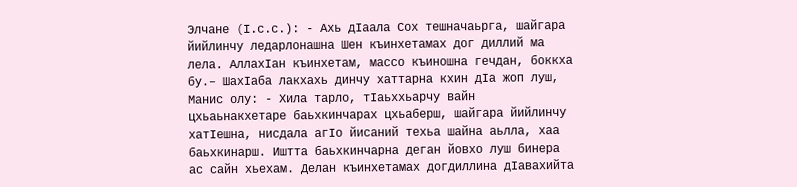Элчане (I.с.с.): - Ахь дIаала Сох тешначаьрга, шайгара йийлинчу ледарлонашна Шен къинхетамах дог диллий ма лела. АллахIан къинхетам, массо къиношна гечдан, боккха бу.– ШахIаба лакхахь динчу хаттарна кхин дIа жоп луш, Манис олу: - Хила тарло, тIаьххьарчу вайн цхьаьнакхетаре баьхкинчарах цхьаберш, шайгара йийлинчу хатIешна, нисдала агIо йисаний техьа шайна аьлла, хаа баьхкинарш. Иштта баьхкинчарна деган йовхо луш бинера ас сайн хьехам. Делан къинхетамах догдиллина дIавахийта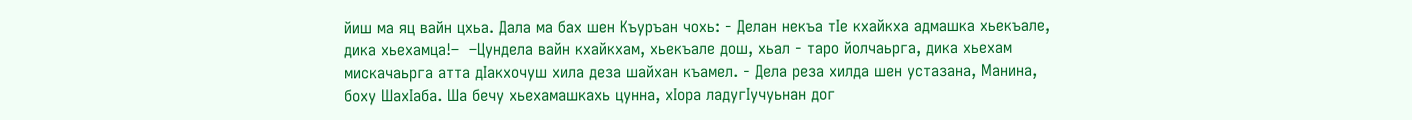йиш ма яц вайн цхьа. Дала ма бах шен Къуръан чохь: - Делан некъа тIе кхайкха адмашка хьекъале, дика хьехамца!–  –Цундела вайн кхайкхам, хьекъале дош, хьал - таро йолчаьрга, дика хьехам мискачаьрга атта дIакхочуш хила деза шайхан къамел. - Дела реза хилда шен устазана, Манина, боху ШахIаба. Ша бечу хьехамашкахь цунна, хIора ладугIучуьнан дог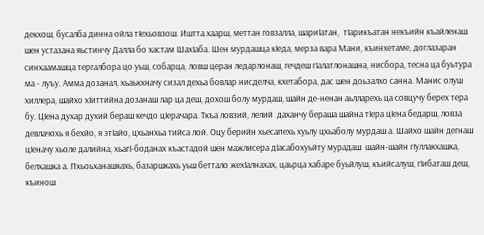декхош, бусалба динна ойла тIехьовзош. Иштта хаарш, меттан говзалла, шариIатан,  тIарикъатан некъийн къайленаш шен устазана яьстинчу Далла бо хастам ШахIаба. Шен мурдашца кIеда, мерза вара Мани, къинхетаме, доглазаран синхаамашца тергалбора цо уьш, собарца, ловш церан ледарлонаш, гечдеш гIалатлонашна, нисбора, тесна ца буьтура ма - луъу. Амма дозанал, хьаькхначу сизал дехьа бовлар нисделча, кхетабора, дас шен доьзалхо санна. Манис олуш хиллера, шайхо хIиттийна дозанаш лар ца деш, дохош болу мурдаш, шайн де-ненан аьлларехь ца совцучу берех тера бу. ЦIена духар духий бераш кечдо цIерачара. Ткъа ловзий, лелий  даханчу бераша шайна тIера цIена бедарш, ловза девлачохь я бехйо, я этIайо, цхьанхьа тийса лой. Оцу берийн хьесапехь хуьлу цхьаболу мурдаш а. Шайхо шайн дегнаш цIеначу хьоле далийна, хьагI-боданах къастадой шен мажлисера дIасабохуьйту мурадаш  шайн-шайн гIуллакхашка, белхашка а. Пхьоьханашкахь, базаршкахь уьш беттало жехIалнахах, цаьрца хабаре буьйлуш, къийсалуш, гIибаташ деш, къинош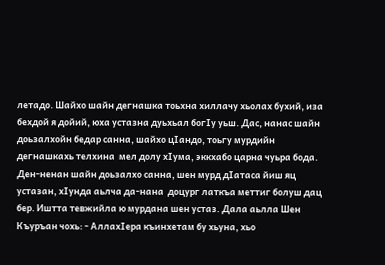летадо. Шайхо шайн дегнашка тоьхна хиллачу хьолах бухий, иза бехдой я дойий, юха устазна дуьхьал богIу уьш. Дас, нанас шайн доьзалхойн бедар санна, шайхо цIандо, тоьгу мурдийн дегнашкахь телхина  мел долу хIума, эккхабо царна чуьра бода. Ден-ненан шайн доьзалхо санна, шен мурд дIатаса йиш яц устазан, хIунда аьлча да-нана  доцург латкъа меттиг болуш дац бер. Иштта тевжийла ю мурдана шен устаз. Дала аьлла Шен Къуръан чохь: - АллахIера къинхетам бу хьуна, хьо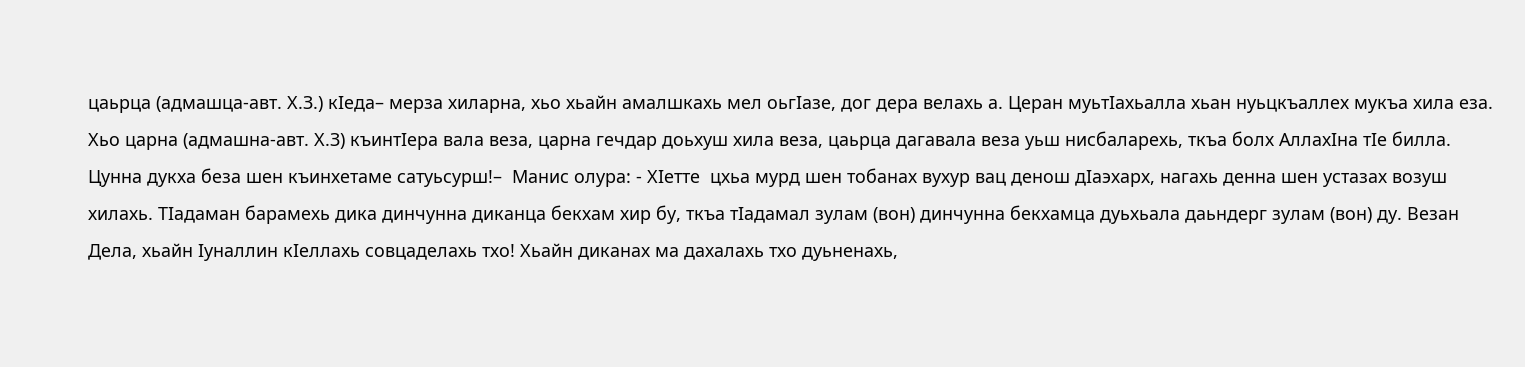цаьрца (адмашца-авт. Х.З.) кIеда– мерза хиларна, хьо хьайн амалшкахь мел оьгIазе, дог дера велахь а. Церан муьтIахьалла хьан нуьцкъаллех мукъа хила еза. Хьо царна (адмашна-авт. Х.З) къинтIера вала веза, царна гечдар доьхуш хила веза, цаьрца дагавала веза уьш нисбаларехь, ткъа болх АллахIна тIе билла. Цунна дукха беза шен къинхетаме сатуьсурш!–  Манис олура: - ХIетте  цхьа мурд шен тобанах вухур вац денош дIаэхарх, нагахь денна шен устазах возуш хилахь. ТIадаман барамехь дика динчунна диканца бекхам хир бу, ткъа тIадамал зулам (вон) динчунна бекхамца дуьхьала даьндерг зулам (вон) ду. Везан Дела, хьайн Iуналлин кIеллахь совцаделахь тхо! Хьайн диканах ма дахалахь тхо дуьненахь,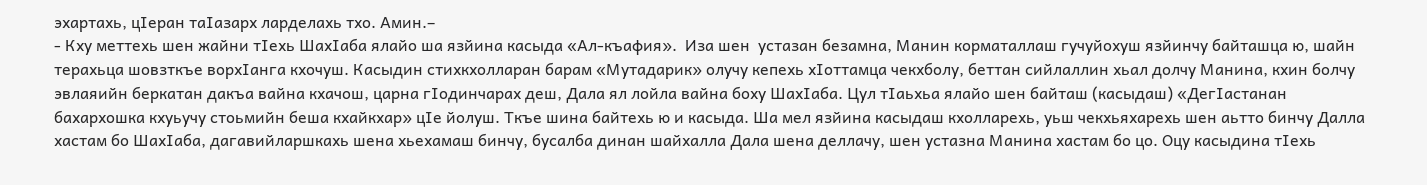эхартахь, цIеран таIазарх ларделахь тхо. Амин.–
- Кху меттехь шен жайни тIехь ШахIаба ялайо ша язйина касыда «Ал-къафия».  Иза шен  устазан безамна, Манин корматаллаш гучуйохуш язйинчу байташца ю, шайн терахьца шовзткъе ворхIанга кхочуш. Касыдин стихкхолларан барам «Мутадарик» олучу кепехь хIоттамца чекхболу, беттан сийлаллин хьал долчу Манина, кхин болчу эвлаяийн беркатан дакъа вайна кхачош, царна гIодинчарах деш, Дала ял лойла вайна боху ШахIаба. Цул тIаьхьа ялайо шен байташ (касыдаш) «ДегIастанан бахархошка кхуьучу стоьмийн беша кхайкхар» цIе йолуш. Ткъе шина байтехь ю и касыда. Ша мел язйина касыдаш кхолларехь, уьш чекхьяхарехь шен аьтто бинчу Далла хастам бо ШахIаба, дагавийларшкахь шена хьехамаш бинчу, бусалба динан шайхалла Дала шена деллачу, шен устазна Манина хастам бо цо. Оцу касыдина тIехь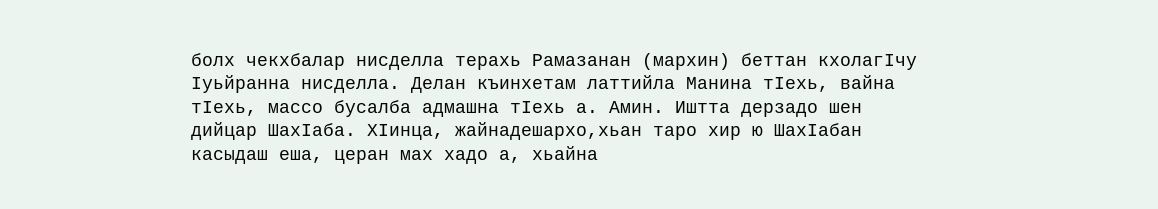болх чекхбалар нисделла терахь Рамазанан (мархин) беттан кхолагIчу Iуьйранна нисделла. Делан къинхетам латтийла Манина тIехь, вайна тIехь, массо бусалба адмашна тIехь а. Амин. Иштта дерзадо шен дийцар ШахIаба. ХIинца, жайнадешархо,хьан таро хир ю ШахIабан касыдаш еша, церан мах хадо а, хьайна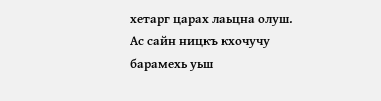хетарг царах лаьцна олуш. Ас сайн ницкъ кхочучу барамехь уьш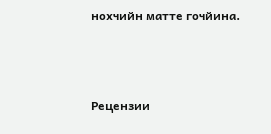нохчийн матте гочйина.




Рецензии